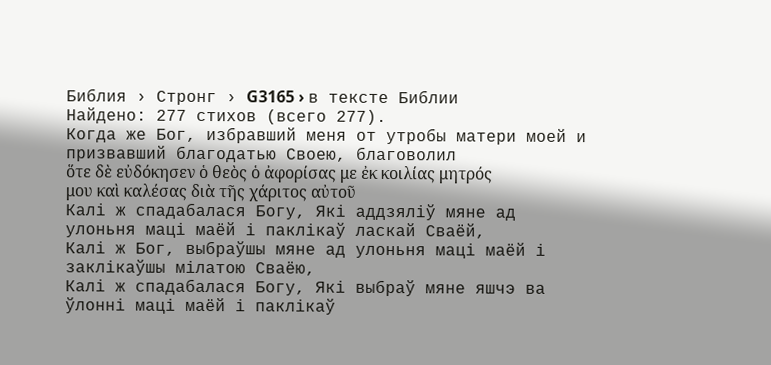Библия › Стронг › G3165 › в тексте Библии
Найдено: 277 стихов (всего 277).
Когда же Бог, избравший меня от утробы матери моей и призвавший благодатью Своею, благоволил
ὅτε δὲ εὐδόκησεν ὁ θεὸς ὁ ἀφορίσας με ἐκ κοιλίας μητρός μου καὶ καλέσας διὰ τῆς χάριτος αὐτοῦ
Калі ж спадабалася Богу, Які аддзяліў мяне ад улоньня маці маёй і паклікаў ласкай Сваёй,
Калі ж Бог, выбраўшы мяне ад улоньня маці маёй і заклікаўшы мілатою Сваёю,
Калі ж спадабалася Богу, Які выбраў мяне яшчэ ва ўлонні маці маёй і паклікаў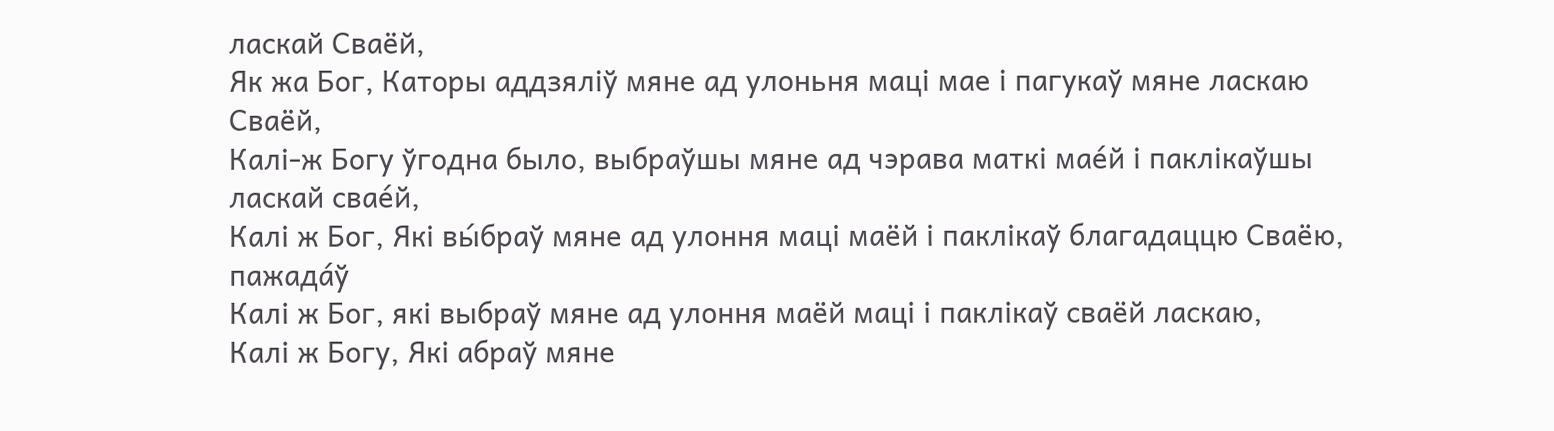ласкай Сваёй,
Як жа Бог, Каторы аддзяліў мяне ад улоньня маці мае і пагукаў мяне ласкаю Сваёй,
Калі-ж Богу ўгодна было, выбраўшы мяне ад чэрава маткі мае́й і паклікаўшы ласкай свае́й,
Калі ж Бог, Які вы́браў мяне ад улоння маці маёй і паклікаў благадаццю Сваёю, пажада́ў
Калі ж Бог, які выбраў мяне ад улоння маёй маці і паклікаў сваёй ласкаю,
Калі ж Богу, Які абраў мяне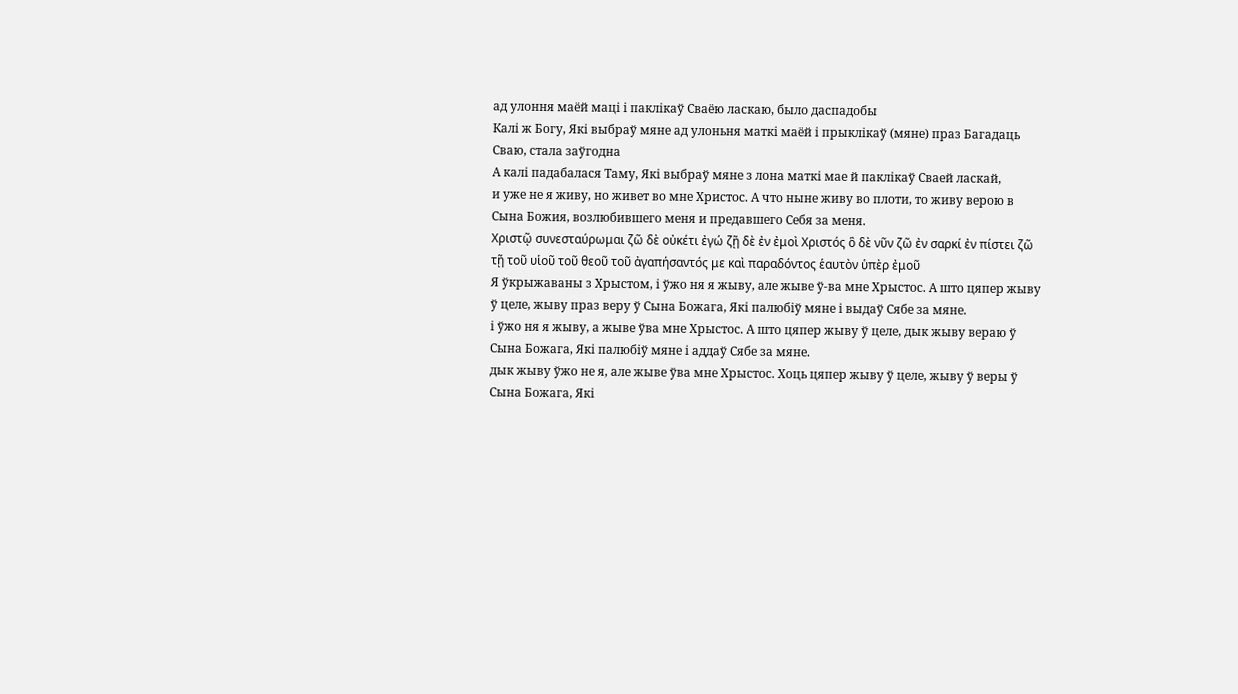ад улоння маёй маці і паклікаў Сваёю ласкаю, было даспадобы
Калі ж Богу, Які выбраў мяне ад улоньня маткі маёй і прыклікаў (мяне) праз Багадаць Сваю, стала заўгодна
А калі падабалася Таму, Які выбраў мяне з лона маткі мае й паклікаў Сваей ласкай,
и уже не я живу, но живет во мне Христос. А что ныне живу во плоти, то живу верою в Сына Божия, возлюбившего меня и предавшего Себя за меня.
Χριστῷ συνεσταύρωμαι ζῶ δὲ οὐκέτι ἐγώ ζῇ δὲ ἐν ἐμοὶ Χριστός ὃ δὲ νῦν ζῶ ἐν σαρκί ἐν πίστει ζῶ τῇ τοῦ υἱοῦ τοῦ θεοῦ τοῦ ἀγαπήσαντός με καὶ παραδόντος ἑαυτὸν ὑπὲρ ἐμοῦ
Я ўкрыжаваны з Хрыстом, і ўжо ня я жыву, але жыве ў-ва мне Хрыстос. А што цяпер жыву ў целе, жыву праз веру ў Сына Божага, Які палюбіў мяне і выдаў Сябе за мяне.
і ўжо ня я жыву, а жыве ўва мне Хрыстос. А што цяпер жыву ў целе, дык жыву вераю ў Сына Божага, Які палюбіў мяне і аддаў Сябе за мяне.
дык жыву ўжо не я, але жыве ўва мне Хрыстос. Хоць цяпер жыву ў целе, жыву ў веры ў Сына Божага, Які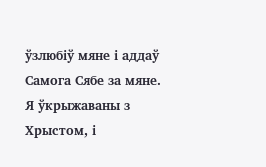ўзлюбіў мяне і аддаў Самога Сябе за мяне.
Я ўкрыжаваны з Хрыстом, і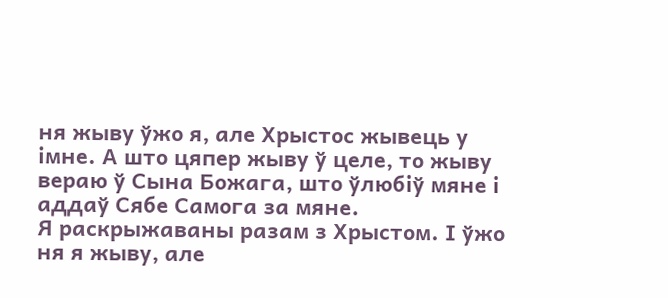ня жыву ўжо я, але Хрыстос жывець у імне. А што цяпер жыву ў целе, то жыву вераю ў Сына Божага, што ўлюбіў мяне і аддаў Сябе Самога за мяне.
Я раскрыжаваны разам з Хрыстом. І ўжо ня я жыву, але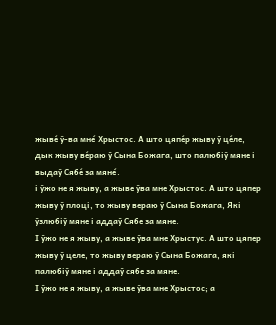жыве́ ў-ва мне́ Хрыстос. А што цяпе́р жыву ў це́ле, дык жыву ве́раю ў Сына Божага, што палюбіў мяне і выдаў Сябе́ за мяне́.
і ўжо не я жыву, а жыве ўва мне Хрыстос. А што цяпер жыву ў плоці, то жыву вераю ў Сына Божага, Які ўзлюбіў мяне і аддаў Сябе за мяне.
І ўжо не я жыву, а жыве ўва мне Хрыстус. А што цяпер жыву ў целе, то жыву вераю ў Сына Божага, які палюбіў мяне і аддаў сябе за мяне.
І ўжо не я жыву, а жыве ўва мне Хрыстос; а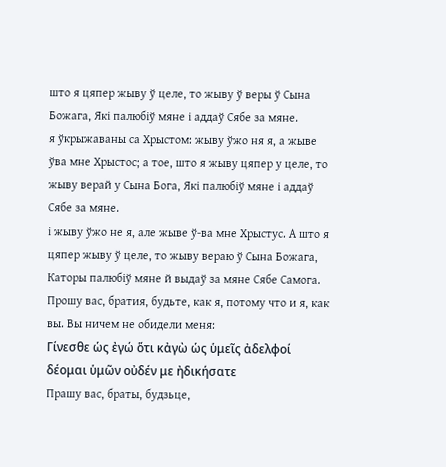што я цяпер жыву ў целе, то жыву ў веры ў Сына Божага, Які палюбіў мяне і аддаў Сябе за мяне.
я ўкрыжаваны са Хрыстом: жыву ўжо ня я, а жыве ўва мне Хрыстос; а тое, што я жыву цяпер у целе, то жыву верай у Сына Бога, Які палюбіў мяне і аддаў Сябе за мяне.
і жыву ўжо не я, але жыве ў-ва мне Хрыстус. А што я цяпер жыву ў целе, то жыву вераю ў Сына Божага, Каторы палюбіў мяне й выдаў за мяне Сябе Самога.
Прошу вас, братия, будьте, как я, потому что и я, как вы. Вы ничем не обидели меня:
Γίνεσθε ὡς ἐγώ ὅτι κἀγὼ ὡς ὑμεῖς ἀδελφοί δέομαι ὑμῶν οὐδέν με ἠδικήσατε
Прашу вас, браты, будзьце,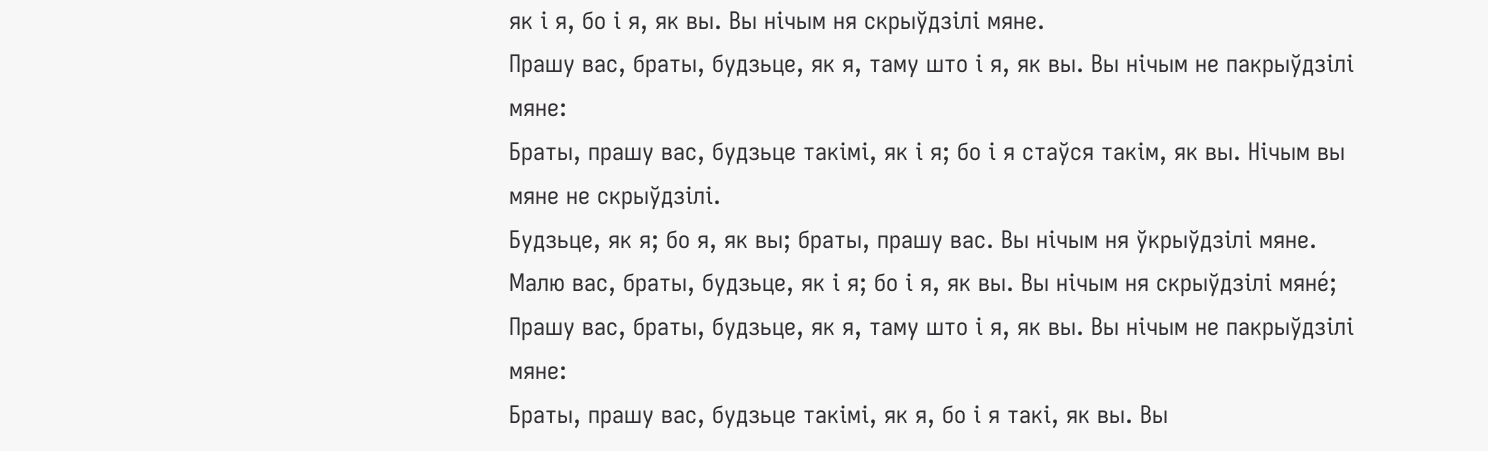як і я, бо і я, як вы. Вы нічым ня скрыўдзілі мяне.
Прашу вас, браты, будзьце, як я, таму што і я, як вы. Вы нічым не пакрыўдзілі мяне:
Браты, прашу вас, будзьце такімі, як і я; бо і я стаўся такім, як вы. Нічым вы мяне не скрыўдзілі.
Будзьце, як я; бо я, як вы; браты, прашу вас. Вы нічым ня ўкрыўдзілі мяне.
Малю вас, браты, будзьце, як і я; бо і я, як вы. Вы нічым ня скрыўдзілі мяне́;
Прашу вас, браты, будзьце, як я, таму што і я, як вы. Вы нічым не пакрыўдзілі мяне:
Браты, прашу вас, будзьце такімі, як я, бо і я такі, як вы. Вы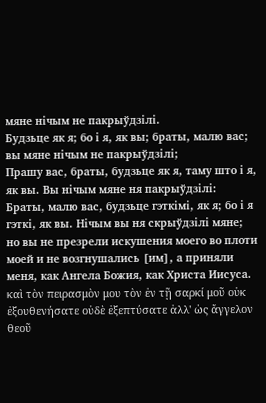мяне нічым не пакрыўдзілі.
Будзьце як я; бо і я, як вы; браты, малю вас; вы мяне нічым не пакрыўдзілі;
Прашу вас, браты, будзьце як я, таму што і я, як вы. Вы нічым мяне ня пакрыўдзілі:
Браты, малю вас, будзьце гэткімі, як я; бо і я гэткі, як вы. Нічым вы ня скрыўдзілі мяне;
но вы не презрели искушения моего во плоти моей и не возгнушались [им], а приняли меня, как Ангела Божия, как Христа Иисуса.
καὶ τὸν πειρασμὸν μου τὸν ἐν τῇ σαρκί μοῦ οὐκ ἐξουθενήσατε οὐδὲ ἐξεπτύσατε ἀλλ' ὡς ἄγγελον θεοῦ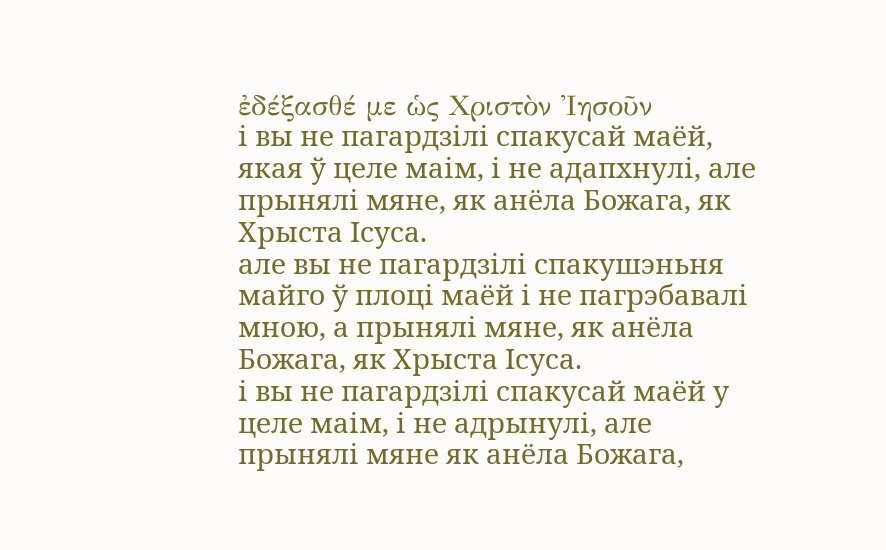ἐδέξασθέ με ὡς Χριστὸν Ἰησοῦν
і вы не пагардзілі спакусай маёй, якая ў целе маім, і не адапхнулі, але прынялі мяне, як анёла Божага, як Хрыста Ісуса.
але вы не пагардзілі спакушэньня майго ў плоці маёй і не пагрэбавалі мною, а прынялі мяне, як анёла Божага, як Хрыста Ісуса.
і вы не пагардзілі спакусай маёй у целе маім, і не адрынулі, але прынялі мяне як анёла Божага,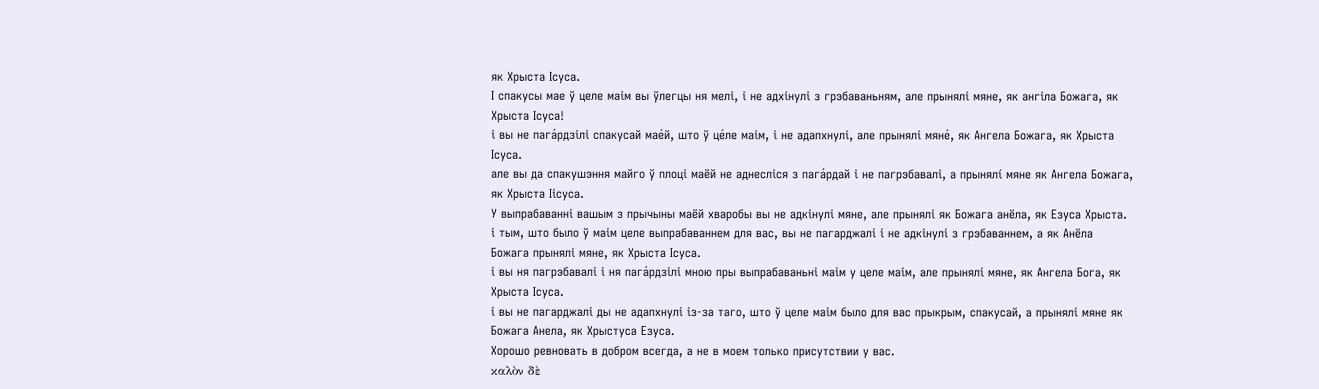як Хрыста Ісуса.
І спакусы мае ў целе маім вы ўлегцы ня мелі, і не адхінулі з грэбаваньням, але прынялі мяне, як ангіла Божага, як Хрыста Ісуса!
і вы не пага́рдзілі спакусай мае́й, што ў це́ле маім, і не адапхнулі, але прынялі мяне́, як Ангела Божага, як Хрыста Ісуса.
але вы да спакушэння майго ў плоці маёй не аднесліся з пага́рдай і не пагрэбавалі, а прынялí мяне як Ангела Божага, як Хрыста Іісуса.
У выпрабаванні вашым з прычыны маёй хваробы вы не адкінулі мяне, але прынялі як Божага анёла, як Езуса Хрыста.
і тым, што было ў маім целе выпрабаваннем для вас, вы не пагарджалі і не адкінулі з грэбаваннем, а як Анёла Божага прынялі мяне, як Хрыста Ісуса.
і вы ня пагрэбавалі і ня пага́рдзілі мною пры выпрабаваньні маім у целе маім, але прынялі мяне, як Ангела Бога, як Хрыста Ісуса.
і вы не пагарджалі ды не адапхнулі із-за таго, што ў целе маім было для вас прыкрым, спакусай, а прынялі мяне як Божага Анела, як Хрыстуса Езуса.
Хорошо ревновать в добром всегда, а не в моем только присутствии у вас.
καλὸν δὲ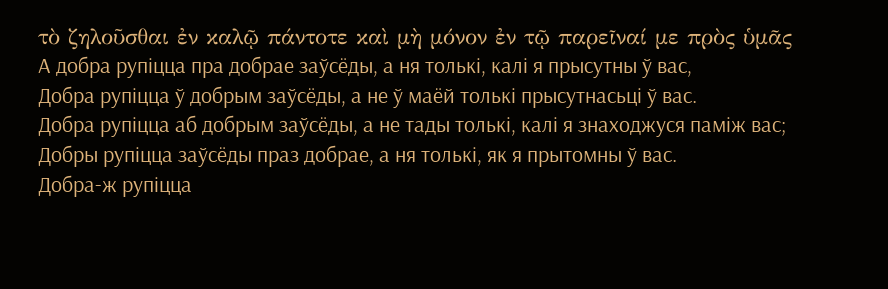τὸ ζηλοῦσθαι ἐν καλῷ πάντοτε καὶ μὴ μόνον ἐν τῷ παρεῖναί με πρὸς ὑμᾶς
А добра рупіцца пра добрае заўсёды, а ня толькі, калі я прысутны ў вас,
Добра рупіцца ў добрым заўсёды, а не ў маёй толькі прысутнасьці ў вас.
Добра рупіцца аб добрым заўсёды, а не тады толькі, калі я знаходжуся паміж вас;
Добры рупіцца заўсёды праз добрае, а ня толькі, як я прытомны ў вас.
Добра-ж рупіцца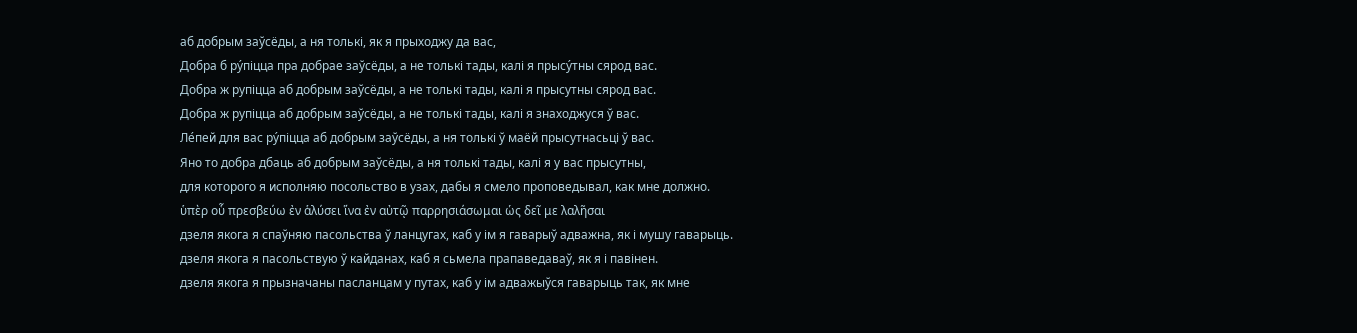аб добрым заўсёды, а ня толькі, як я прыходжу да вас,
Добра б ру́піцца пра добрае заўсёды, а не толькі тады, калі я прысу́тны сярод вас.
Добра ж рупіцца аб добрым заўсёды, а не толькі тады, калі я прысутны сярод вас.
Добра ж рупіцца аб добрым заўсёды, а не толькі тады, калі я знаходжуся ў вас.
Ле́пей для вас ру́піцца аб добрым заўсёды, а ня толькі ў маёй прысутнасьці ў вас.
Яно то добра дбаць аб добрым заўсёды, а ня толькі тады, калі я у вас прысутны,
для которого я исполняю посольство в узах, дабы я смело проповедывал, как мне должно.
ὑπὲρ οὗ πρεσβεύω ἐν ἁλύσει ἵνα ἐν αὐτῷ παρρησιάσωμαι ὡς δεῖ με λαλῆσαι
дзеля якога я спаўняю пасольства ў ланцугах, каб у ім я гаварыў адважна, як і мушу гаварыць.
дзеля якога я пасольствую ў кайданах, каб я сьмела прапаведаваў, як я і павінен.
дзеля якога я прызначаны пасланцам у путах, каб у ім адважыўся гаварыць так, як мне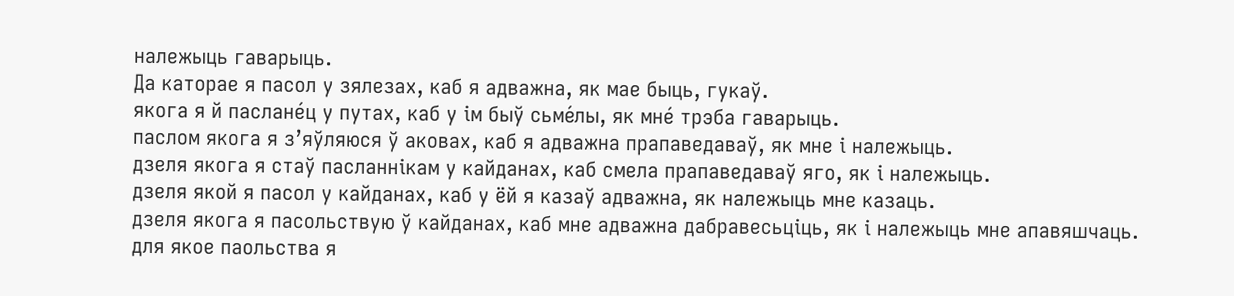належыць гаварыць.
Да каторае я пасол у зялезах, каб я адважна, як мае быць, гукаў.
якога я й паслане́ц у путах, каб у ім быў сьме́лы, як мне́ трэба гаварыць.
паслом якога я з’яўляюся ў аковах, каб я адважна прапаведаваў, як мне і належыць.
дзеля якога я стаў пасланнікам у кайданах, каб смела прапаведаваў яго, як і належыць.
дзеля якой я пасол у кайданах, каб у ёй я казаў адважна, як належыць мне казаць.
дзеля якога я пасольствую ў кайданах, каб мне адважна дабравесьціць, як і належыць мне апавяшчаць.
для якое паольства я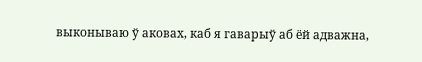выконываю ў аковах, каб я гаварыў аб ёй адважна,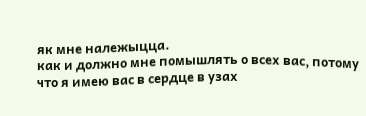як мне належыцца.
как и должно мне помышлять о всех вас, потому что я имею вас в сердце в узах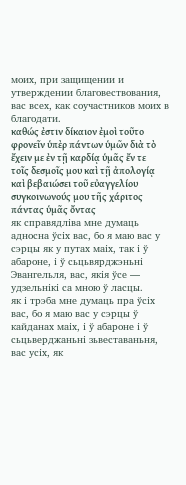моих, при защищении и утверждении благовествования, вас всех, как соучастников моих в благодати.
καθώς ἐστιν δίκαιον ἐμοὶ τοῦτο φρονεῖν ὑπὲρ πάντων ὑμῶν διὰ τὸ ἔχειν με ἐν τῇ καρδίᾳ ὑμᾶς ἔν τε τοῖς δεσμοῖς μου καὶ τῇ ἀπολογίᾳ καὶ βεβαιώσει τοῦ εὐαγγελίου συγκοινωνούς μου τῆς χάριτος πάντας ὑμᾶς ὄντας
як справядліва мне думаць адносна ўсіх вас, бо я маю вас у сэрцы як у путах маіх, так і ў абароне, і ў сьцьвярджэньні Эвангельля, вас, якія ўсе — удзельнікі са мною ў ласцы.
як і трэба мне думаць пра ўсіх вас, бо я маю вас у сэрцы ў кайданах маіх, і ў абароне і ў сьцьверджаньні зьвеставаньня, вас усіх, як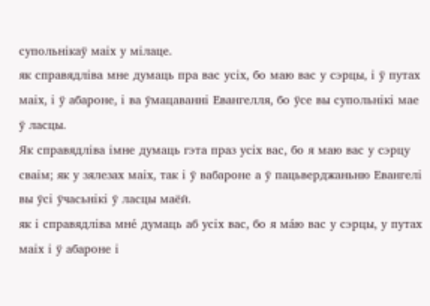супольнікаў маіх у мілаце.
як справядліва мне думаць пра вас усіх, бо маю вас у сэрцы, і ў путах маіх, і ў абароне, і ва ўмацаванні Евангелля, бо ўсе вы супольнікі мае ў ласцы.
Як справядліва імне думаць гэта праз усіх вас, бо я маю вас у сэрцу сваім; як у зялезах маіх, так і ў вабароне а ў пацьверджаньню Евангелі вы ўсі ўчасьнікі ў ласцы маёй.
як і справядліва мне́ думаць аб усіх вас, бо я ма́ю вас у сэрцы, у путах маіх і ў абароне і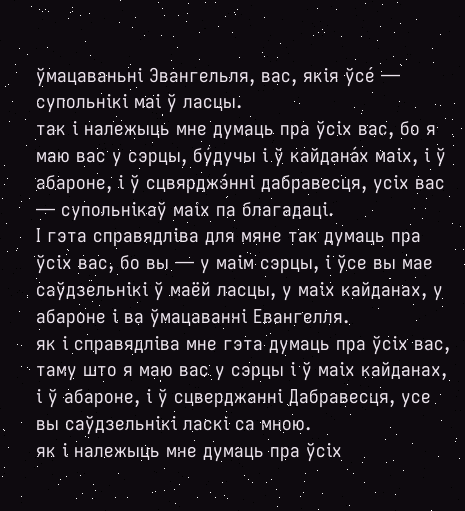ўмацаваньні Эвангельля, вас, якія ўсе́ — супольнікі маі ў ласцы.
так і належыць мне думаць пра ўсіх вас, бо я маю вас у сэрцы, бу́дучы і ў кайдана́х маіх, і ў абароне, і ў сцвярджэ́нні дабравесця, усіх вас — супольнікаў маіх па благадаці.
І гэта справядліва для мяне так думаць пра ўсіх вас, бо вы — у маім сэрцы, і ўсе вы мае саўдзельнікі ў маёй ласцы, у маіх кайданах, у абароне і ва ўмацаванні Евангелля.
як і справядліва мне гэта думаць пра ўсіх вас, таму што я маю вас у сэрцы і ў маіх кайданах, і ў абароне, і ў сцверджанні Дабравесця, усе вы саўдзельнікі ласкі са мною.
як і належыць мне думаць пра ўсіх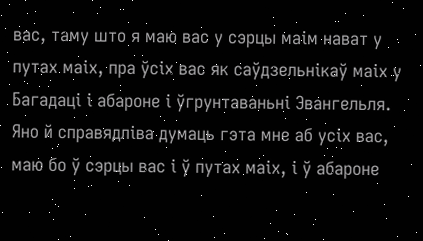вас, таму што я маю вас у сэрцы маім нават у путах маіх, пра ўсіх вас як саўдзельнікаў маіх у Багадаці і абароне і ўгрунтаваньні Эвангельля.
Яно й справядліва думаць гэта мне аб усіх вас, маю бо ў сэрцы вас і ў путах маіх, і ў абароне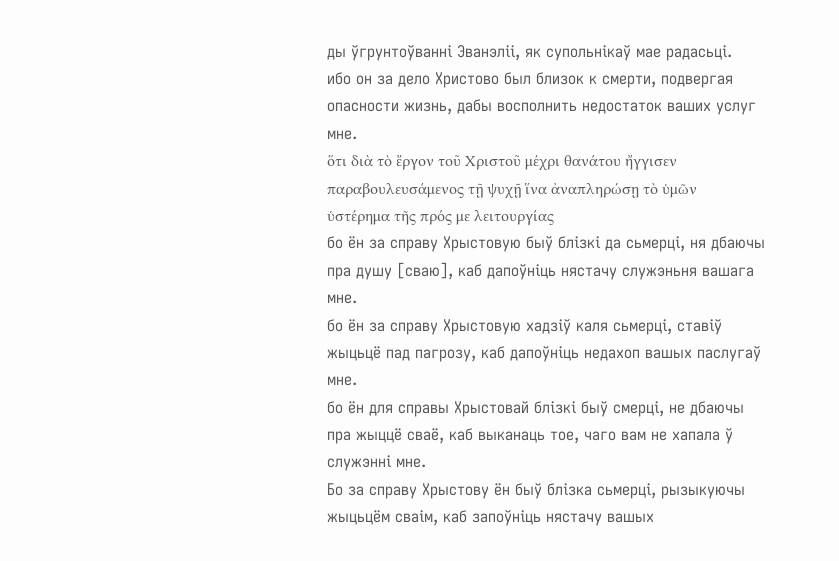ды ўгрунтоўванні Эванэліі, як супольнікаў мае радасьці.
ибо он за дело Христово был близок к смерти, подвергая опасности жизнь, дабы восполнить недостаток ваших услуг мне.
ὅτι διὰ τὸ ἔργον τοῦ Χριστοῦ μέχρι θανάτου ἤγγισεν παραβουλευσάμενος τῇ ψυχῇ ἵνα ἀναπληρώσῃ τὸ ὑμῶν ὑστέρημα τῆς πρός με λειτουργίας
бо ён за справу Хрыстовую быў блізкі да сьмерці, ня дбаючы пра душу [сваю], каб дапоўніць нястачу служэньня вашага мне.
бо ён за справу Хрыстовую хадзіў каля сьмерці, ставіў жыцьцё пад пагрозу, каб дапоўніць недахоп вашых паслугаў мне.
бо ён для справы Хрыстовай блізкі быў смерці, не дбаючы пра жыццё сваё, каб выканаць тое, чаго вам не хапала ў служэнні мне.
Бо за справу Хрыстову ён быў блізка сьмерці, рызыкуючы жыцьцём сваім, каб запоўніць нястачу вашых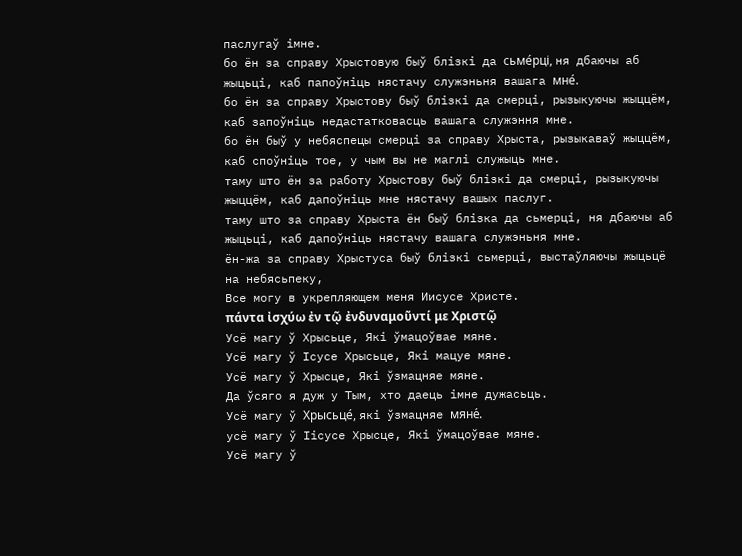паслугаў імне.
бо ён за справу Хрыстовую быў блізкі да сьме́рці, ня дбаючы аб жыцьці, каб папоўніць нястачу служэньня вашага мне́.
бо ён за справу Хрыстову быў блізкі да смерці, рызыкуючы жыццём, каб запоўніць недастатковасць вашага служэння мне.
бо ён быў у небяспецы смерці за справу Хрыста, рызыкаваў жыццём, каб споўніць тое, у чым вы не маглі служыць мне.
таму што ён за работу Хрыстову быў блізкі да смерці, рызыкуючы жыццём, каб дапоўніць мне нястачу вашых паслуг.
таму што за справу Хрыста ён быў блізка да сьмерці, ня дбаючы аб жыцьці, каб дапоўніць нястачу вашага служэньня мне.
ён-жа за справу Хрыстуса быў блізкі сьмерці, выстаўляючы жыцьцё на небясьпеку,
Все могу в укрепляющем меня Иисусе Христе.
πάντα ἰσχύω ἐν τῷ ἐνδυναμοῦντί με Χριστῷ
Усё магу ў Хрысьце, Які ўмацоўвае мяне.
Усё магу ў Ісусе Хрысьце, Які мацуе мяне.
Усё магу ў Хрысце, Які ўзмацняе мяне.
Да ўсяго я дуж у Тым, хто даець імне дужасьць.
Усё магу ў Хрысьце́, які ўзмацняе мяне́.
усё магу ў Іісусе Хрысце, Які ўмацоўвае мяне.
Усё магу ў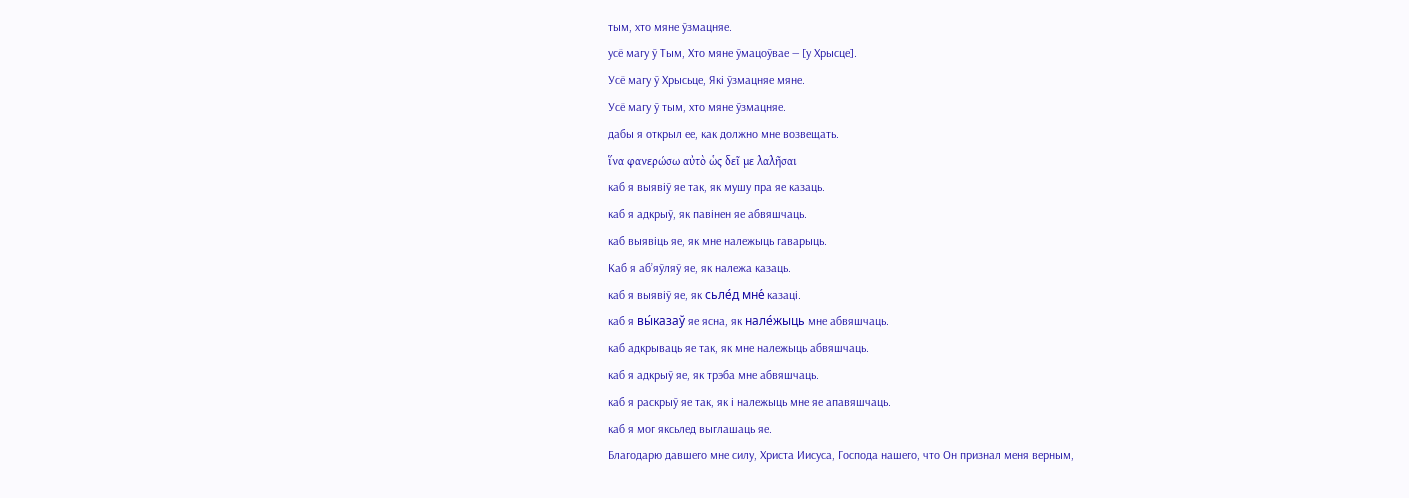тым, хто мяне ўзмацняе.
усё магу ў Тым, Хто мяне ўмацоўвае — [у Хрысце].
Усё магу ў Хрысьце, Які ўзмацняе мяне.
Усё магу ў тым, хто мяне ўзмацняе.
дабы я открыл ее, как должно мне возвещать.
ἵνα φανερώσω αὐτὸ ὡς δεῖ με λαλῆσαι
каб я выявіў яе так, як мушу пра яе казаць.
каб я адкрыў, як павінен яе абвяшчаць.
каб выявіць яе, як мне належыць гаварыць.
Каб я аб’яўляў яе, як належа казаць.
каб я выявіў яе, як сьле́д мне́ казаці.
каб я вы́казаў яе ясна, як нале́жыць мне абвяшчаць.
каб адкрываць яе так, як мне належыць абвяшчаць.
каб я адкрыў яе, як трэба мне абвяшчаць.
каб я раскрыў яе так, як і належыць мне яе апавяшчаць.
каб я мог яксьлед выглашаць яе.
Благодарю давшего мне силу, Христа Иисуса, Господа нашего, что Он признал меня верным,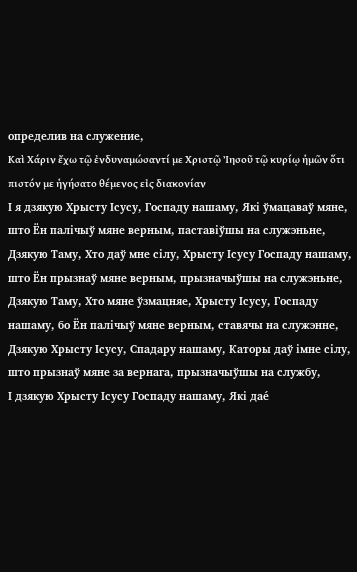определив на служение,
Καὶ Χάριν ἔχω τῷ ἐνδυναμώσαντί με Χριστῷ Ἰησοῦ τῷ κυρίῳ ἡμῶν ὅτι πιστόν με ἡγήσατο θέμενος εἰς διακονίαν
І я дзякую Хрысту Ісусу, Госпаду нашаму, Які ўмацаваў мяне, што Ён палічыў мяне верным, паставіўшы на служэньне,
Дзякую Таму, Хто даў мне сілу, Хрысту Ісусу Госпаду нашаму, што Ён прызнаў мяне верным, прызначыўшы на служэньне,
Дзякую Таму, Хто мяне ўзмацняе, Хрысту Ісусу, Госпаду нашаму, бо Ён палічыў мяне верным, ставячы на служэнне,
Дзякую Хрысту Ісусу, Спадару нашаму, Каторы даў імне сілу, што прызнаў мяне за вернага, прызначыўшы на службу,
І дзякую Хрысту Ісусу Госпаду нашаму, Які дае́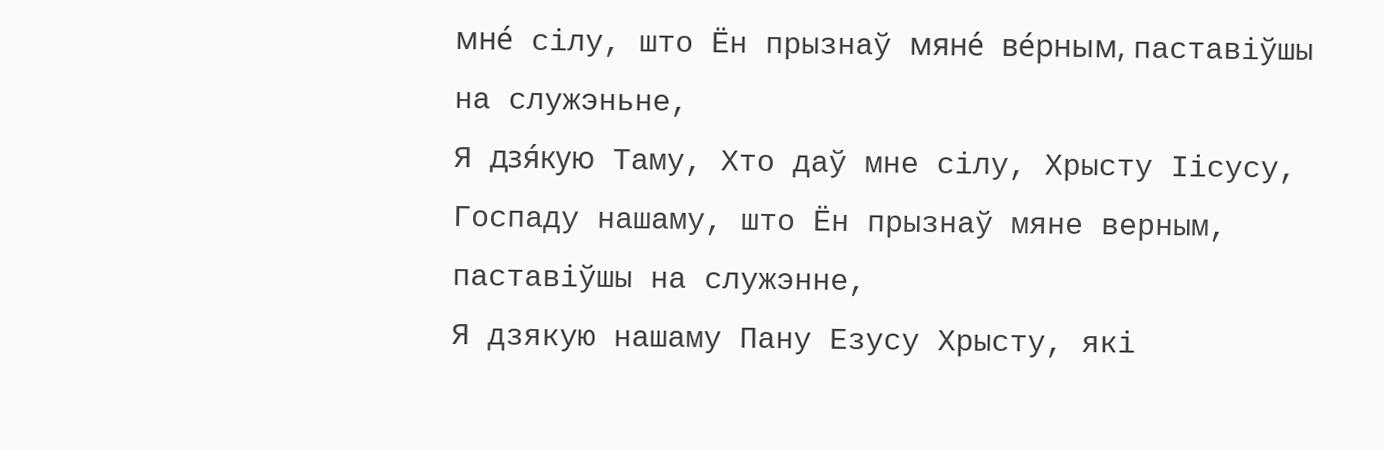мне́ сілу, што Ён прызнаў мяне́ ве́рным, паставіўшы на служэньне,
Я дзя́кую Таму, Хто даў мне сілу, Хрысту Іісусу, Госпаду нашаму, што Ён прызнаў мяне верным, паставіўшы на служэнне,
Я дзякую нашаму Пану Езусу Хрысту, які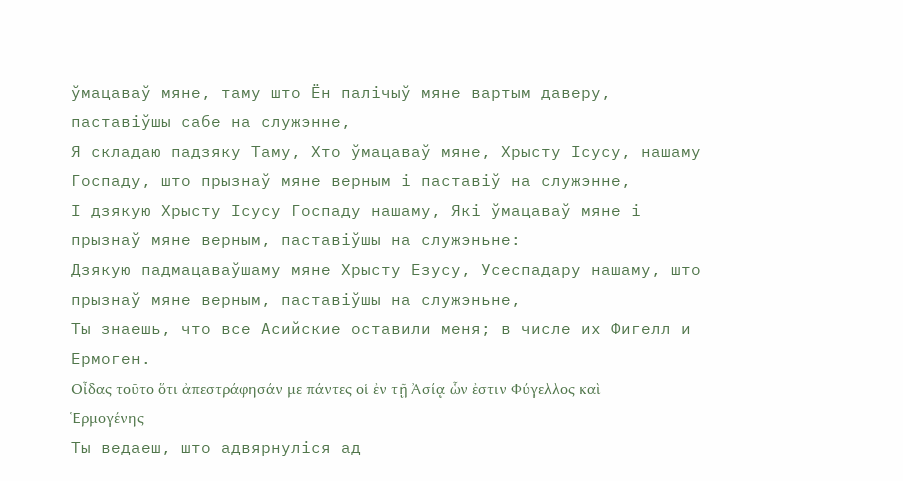ўмацаваў мяне, таму што Ён палічыў мяне вартым даверу, паставіўшы сабе на служэнне,
Я складаю падзяку Таму, Хто ўмацаваў мяне, Хрысту Ісусу, нашаму Госпаду, што прызнаў мяне верным і паставіў на служэнне,
І дзякую Хрысту Ісусу Госпаду нашаму, Які ўмацаваў мяне і прызнаў мяне верным, паставіўшы на служэньне:
Дзякую падмацаваўшаму мяне Хрысту Езусу, Усеспадару нашаму, што прызнаў мяне верным, паставіўшы на служэньне,
Ты знаешь, что все Асийские оставили меня; в числе их Фигелл и Ермоген.
Οἶδας τοῦτο ὅτι ἀπεστράφησάν με πάντες οἱ ἐν τῇ Ἀσίᾳ ὧν ἐστιν Φύγελλος καὶ Ἑρμογένης
Ты ведаеш, што адвярнуліся ад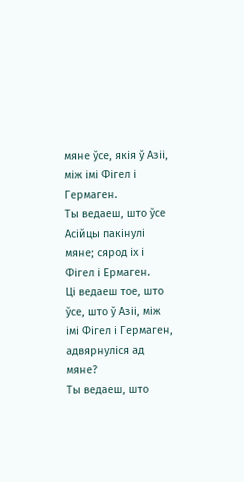мяне ўсе, якія ў Азіі, між імі Фігел і Гермаген.
Ты ведаеш, што ўсе Асійцы пакінулі мяне; сярод іх і Фігел і Ермаген.
Ці ведаеш тое, што ўсе, што ў Азіі, між імі Фігел і Гермаген, адвярнуліся ад мяне?
Ты ведаеш, што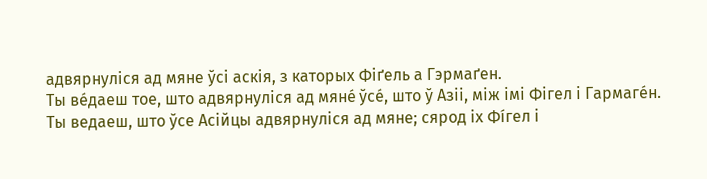адвярнуліся ад мяне ўсі аскія, з каторых Фіґель а Гэрмаґен.
Ты ве́даеш тое, што адвярнуліся ад мяне́ ўсе́, што ў Азіі, між імі Фігел і Гармаге́н.
Ты ведаеш, што ўсе Асійцы адвярнуліся ад мяне; сярод іх Фíгел і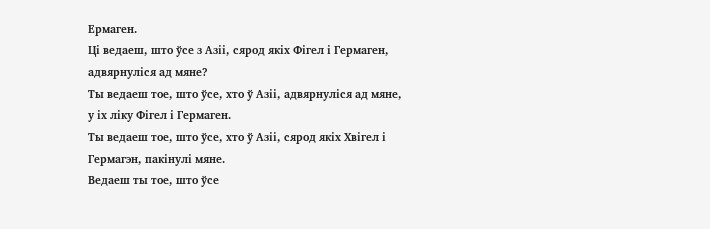Ермаген.
Ці ведаеш, што ўсе з Азіі, сярод якіх Фігел і Гермаген, адвярнуліся ад мяне?
Ты ведаеш тое, што ўсе, хто ў Азіі, адвярнуліся ад мяне, у іх ліку Фігел і Гермаген.
Ты ведаеш тое, што ўсе, хто ў Азіі, сярод якіх Хвігел і Гермагэн, пакінулі мяне.
Ведаеш ты тое, што ўсе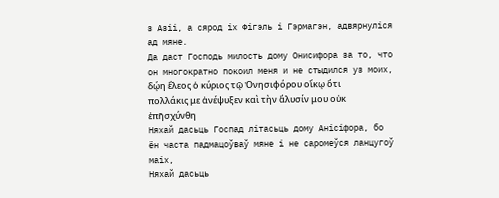з Азіі, а сярод іх Фігэль і Гэрмагэн, адвярнуліся ад мяне.
Да даст Господь милость дому Онисифора за то, что он многократно покоил меня и не стыдился уз моих,
δῴη ἔλεος ὁ κύριος τῷ Ὀνησιφόρου οἴκῳ ὅτι πολλάκις με ἀνέψυξεν καὶ τὴν ἅλυσίν μου οὐκ ἐπῆσχύνθη
Няхай дасьць Госпад літасьць дому Анісіфора, бо ён часта падмацоўваў мяне і не саромеўся ланцугоў маіх,
Няхай дасьць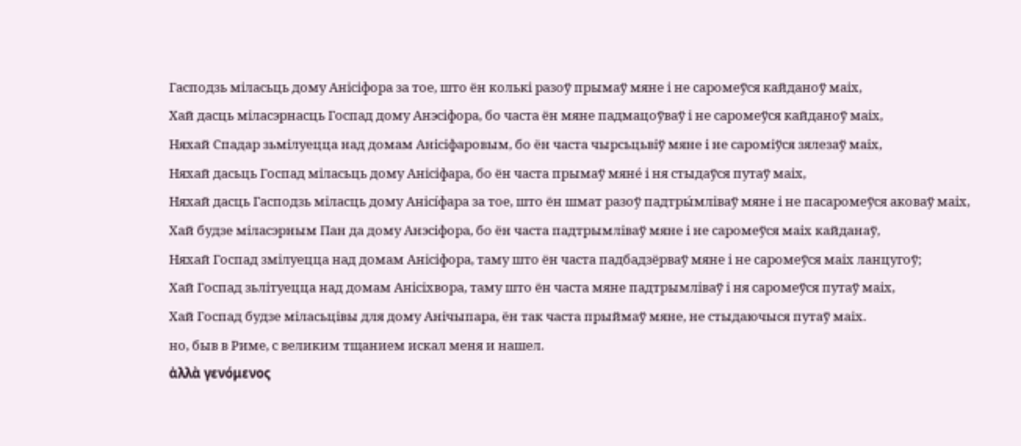Гасподзь міласьць дому Анісіфора за тое, што ён колькі разоў прымаў мяне і не саромеўся кайданоў маіх,
Хай дасць міласэрнасць Госпад дому Анэсіфора, бо часта ён мяне падмацоўваў і не саромеўся кайданоў маіх,
Няхай Спадар зьмілуецца над домам Анісіфаровым, бо ён часта чырсьцьвіў мяне і не сароміўся зялезаў маіх,
Няхай дасьць Госпад міласьць дому Анісіфара, бо ён часта прымаў мяне́ і ня стыдаўся путаў маіх,
Няхай дасць Гасподзь міласць дому Анісíфара за тое, што ён шмат разоў падтры́мліваў мяне і не пасаромеўся аковаў маіх,
Хай будзе міласэрным Пан да дому Анэсіфора, бо ён часта падтрымліваў мяне і не саромеўся маіх кайданаў,
Няхай Госпад змілуецца над домам Анісіфора, таму што ён часта падбадзёрваў мяне і не саромеўся маіх ланцугоў;
Хай Госпад зьлітуецца над домам Анісіхвора, таму што ён часта мяне падтрымліваў і ня саромеўся путаў маіх,
Хай Госпад будзе міласьцівы для дому Анічыпара, ён так часта прыймаў мяне, не стыдаючыся путаў маіх.
но, быв в Риме, с великим тщанием искал меня и нашел.
ἀλλὰ γενόμενος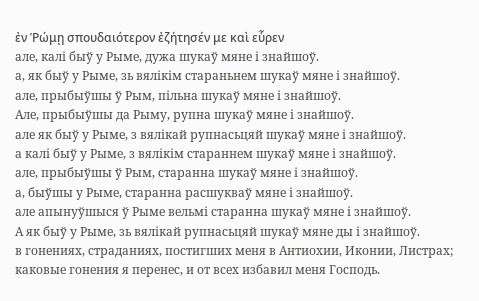ἐν Ῥώμῃ σπουδαιότερον ἐζήτησέν με καὶ εὗρεν
але, калі быў у Рыме, дужа шукаў мяне і знайшоў.
а, як быў у Рыме, зь вялікім стараньнем шукаў мяне і знайшоў.
але, прыбыўшы ў Рым, пільна шукаў мяне і знайшоў.
Але, прыбыўшы да Рыму, рупна шукаў мяне і знайшоў.
але як быў у Рыме, з вялікай рупнасьцяй шукаў мяне і знайшоў.
а калі быў у Рыме, з вялікім стараннем шукаў мяне і знайшоў.
але, прыбыўшы ў Рым, старанна шукаў мяне і знайшоў.
а, быўшы у Рыме, старанна расшукваў мяне і знайшоў.
але апынуўшыся ў Рыме вельмі старанна шукаў мяне і знайшоў.
А як быў у Рыме, зь вялікай рупнасьцяй шукаў мяне ды і знайшоў.
в гонениях, страданиях, постигших меня в Антиохии, Иконии, Листрах; каковые гонения я перенес, и от всех избавил меня Господь.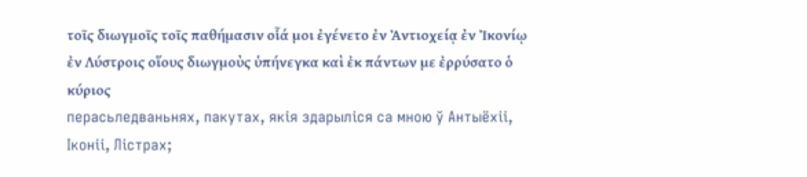τοῖς διωγμοῖς τοῖς παθήμασιν οἷά μοι ἐγένετο ἐν Ἀντιοχείᾳ ἐν Ἰκονίῳ ἐν Λύστροις οἵους διωγμοὺς ὑπήνεγκα καὶ ἐκ πάντων με ἐρρύσατο ὁ κύριος
перасьледваньнях, пакутах, якія здарыліся са мною ў Антыёхіі, Іконіі, Лістрах;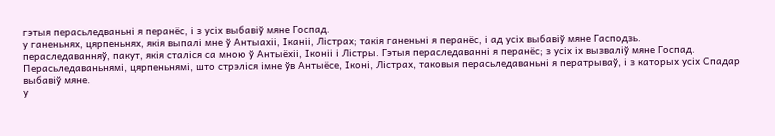гэтыя перасьледваньні я перанёс, і з усіх выбавіў мяне Госпад.
у ганеньнях, цярпеньнях, якія выпалі мне ў Антыахіі, Іканіі, Лістрах; такія ганеньні я перанёс, і ад усіх выбавіў мяне Гасподзь.
пераследаванняў, пакут, якія сталіся са мною ў Антыёхіі, Іконіі і Лістры. Гэтыя пераследаванні я перанёс; з усіх іх вызваліў мяне Госпад.
Перасьледаваньнямі, цярпеньнямі, што стрэліся імне ўв Антыёсе, Іконі, Лістрах, таковыя перасьледаваньні я ператрываў, і з каторых усіх Спадар выбавіў мяне.
у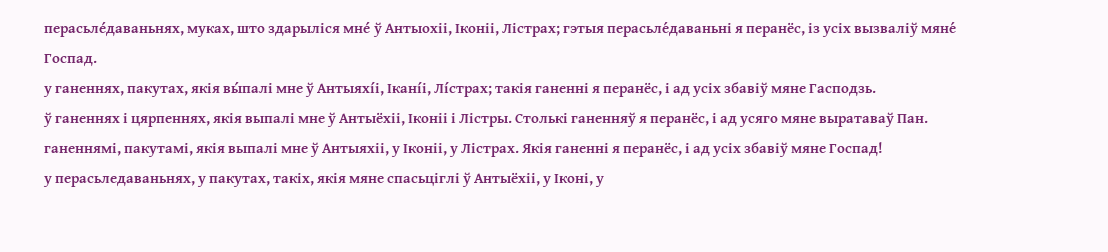перасьле́даваньнях, муках, што здарыліся мне́ ў Антыохіі, Іконіі, Лістрах; гэтыя перасьле́даваньні я перанёс, із усіх вызваліў мяне́ Госпад.
у ганеннях, пакутах, якія вы́палі мне ў Антыяхíі, Іканíі, Лíстрах; такія ганенні я перанёс, і ад усіх збавіў мяне Гасподзь.
ў ганеннях і цярпеннях, якія выпалі мне ў Антыёхіі, Іконіі і Лістры. Столькі ганенняў я перанёс, і ад усяго мяне выратаваў Пан.
ганеннямі, пакутамі, якія выпалі мне ў Антыяхіі, у Іконіі, у Лістрах. Якія ганенні я перанёс, і ад усіх збавіў мяне Госпад!
у перасьледаваньнях, у пакутах, такіх, якія мяне спасьціглі ў Антыёхіі, у Іконі, у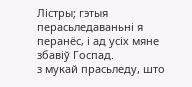Лістры; гэтыя перасьледаваньні я перанёс, і ад усіх мяне збавіў Госпад.
з мукай прасьледу, што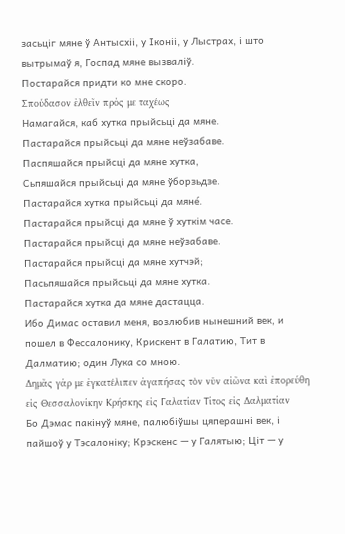засьціг мяне ў Антысхіі, у Іконіі, у Лыстрах, і што вытрымаў я, Госпад мяне вызваліў.
Постарайся придти ко мне скоро.
Σπούδασον ἐλθεῖν πρός με ταχέως
Намагайся, каб хутка прыйсьці да мяне.
Пастарайся прыйсьці да мяне неўзабаве.
Паспяшайся прыйсці да мяне хутка,
Сьпяшайся прыйсьці да мяне ўборзьдзе.
Пастарайся хутка прыйсьці да мяне́.
Пастарайся прыйсці да мяне ў хуткім часе.
Пастарайся прыйсці да мяне неўзабаве.
Пастарайся прыйсці да мяне хутчэй;
Пасьпяшайся прыйсьці да мяне хутка.
Пастарайся хутка да мяне дастацца.
Ибо Димас оставил меня, возлюбив нынешний век, и пошел в Фессалонику, Крискент в Галатию, Тит в Далматию; один Лука со мною.
Δημᾶς γάρ με ἐγκατέλιπεν ἀγαπήσας τὸν νῦν αἰῶνα καὶ ἐπορεύθη εἰς Θεσσαλονίκην Κρήσκης εἰς Γαλατίαν Τίτος εἰς Δαλματίαν
Бо Дэмас пакінуў мяне, палюбіўшы цяперашні век, і пайшоў у Тэсалоніку; Крэскенс — у Галятыю; Ціт — у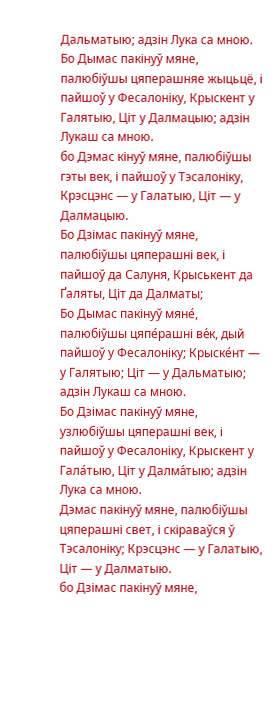Дальматыю; адзін Лука са мною.
Бо Дымас пакінуў мяне, палюбіўшы цяперашняе жыцьцё, і пайшоў у Фесалоніку, Крыскент у Галятыю, Ціт у Далмацыю; адзін Лукаш са мною.
бо Дэмас кінуў мяне, палюбіўшы гэты век, і пайшоў у Тэсалоніку, Крэсцэнс — у Галатыю, Ціт — у Далмацыю.
Бо Дзімас пакінуў мяне, палюбіўшы цяперашні век, і пайшоў да Салуня, Крыськент да Ґаляты, Ціт да Далматы;
Бо Дымас пакінуў мяне́, палюбіўшы цяпе́рашні ве́к, дый пайшоў у Фесалоніку; Крыске́нт — у Галятыю; Ціт — у Дальматыю; адзін Лукаш са мною.
Бо Дзімас пакінуў мяне, узлюбіўшы цяперашні век, і пайшоў у Фесалоніку, Крыскент у Гала́тыю, Ціт у Далма́тыю; адзін Лука са мною.
Дэмас пакінуў мяне, палюбіўшы цяперашні свет, і скіраваўся ў Тэсалоніку; Крэсцэнс — у Галатыю, Ціт — у Далматыю.
бо Дзімас пакінуў мяне,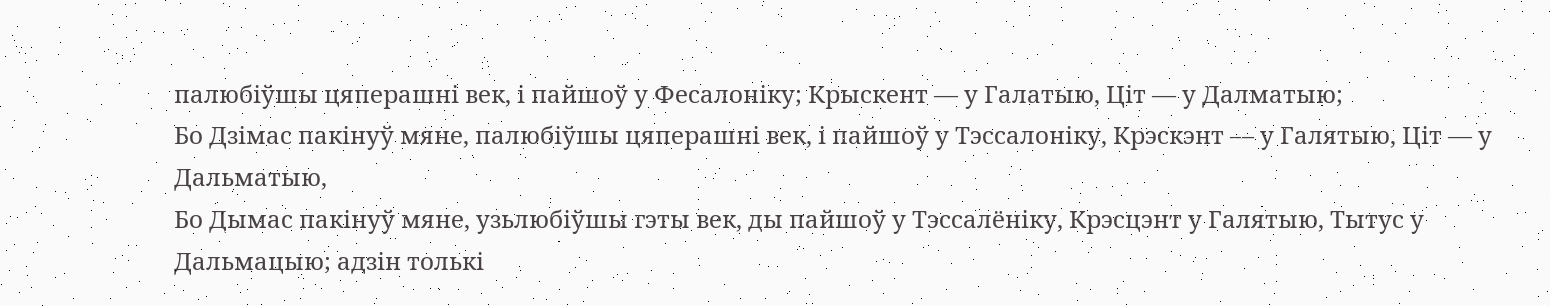палюбіўшы цяперашні век, і пайшоў у Фесалоніку; Крыскент — у Галатыю, Ціт — у Далматыю;
Бо Дзімас пакінуў мяне, палюбіўшы цяперашні век, і пайшоў у Тэссалоніку, Крэскэнт — у Галятыю, Ціт — у Дальматыю,
Бо Дымас пакінуў мяне, узьлюбіўшы гэты век, ды пайшоў у Тэссалёніку, Крэсцэнт у Галятыю, Тытус у Дальмацыю; адзін толькі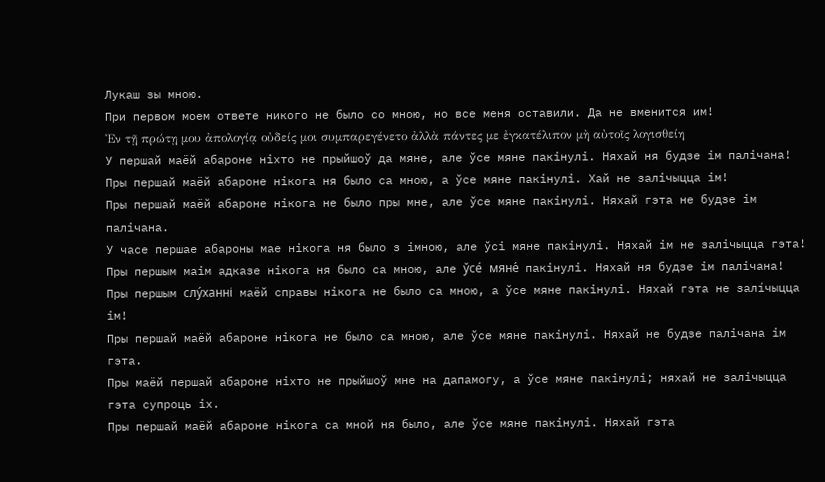Лукаш зы мною.
При первом моем ответе никого не было со мною, но все меня оставили. Да не вменится им!
Ἐν τῇ πρώτῃ μου ἀπολογίᾳ οὐδείς μοι συμπαρεγένετο ἀλλὰ πάντες με ἐγκατέλιπον μὴ αὐτοῖς λογισθείη
У першай маёй абароне ніхто не прыйшоў да мяне, але ўсе мяне пакінулі. Няхай ня будзе ім палічана!
Пры першай маёй абароне нікога ня было са мною, а ўсе мяне пакінулі. Хай не залічыцца ім!
Пры першай маёй абароне нікога не было пры мне, але ўсе мяне пакінулі. Няхай гэта не будзе ім палічана.
У часе першае абароны мае нікога ня было з імною, але ўсі мяне пакінулі. Няхай ім не залічыцца гэта!
Пры першым маім адказе нікога ня было са мною, але ўсе́ мяне́ пакінулі. Няхай ня будзе ім палічана!
Пры першым слу́ханні маёй справы нікога не было са мною, а ўсе мяне пакінулі. Няхай гэта не залíчыцца ім!
Пры першай маёй абароне нікога не было са мною, але ўсе мяне пакінулі. Няхай не будзе палічана ім гэта.
Пры маёй першай абароне ніхто не прыйшоў мне на дапамогу, а ўсе мяне пакінулі; няхай не залічыцца гэта супроць іх.
Пры першай маёй абароне нікога са мной ня было, але ўсе мяне пакінулі. Няхай гэта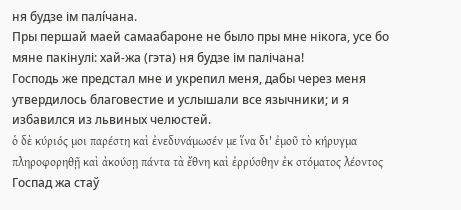ня будзе ім палíчана.
Пры першай маей самаабароне не было пры мне нікога, усе бо мяне пакінулі: хай-жа (гэта) ня будзе ім палічана!
Господь же предстал мне и укрепил меня, дабы через меня утвердилось благовестие и услышали все язычники; и я избавился из львиных челюстей.
ὁ δὲ κύριός μοι παρέστη καὶ ἐνεδυνάμωσέν με ἵνα δι' ἐμοῦ τὸ κήρυγμα πληροφορηθῇ καὶ ἀκούσῃ πάντα τὰ ἔθνη καὶ ἐρρύσθην ἐκ στόματος λέοντος
Госпад жа стаў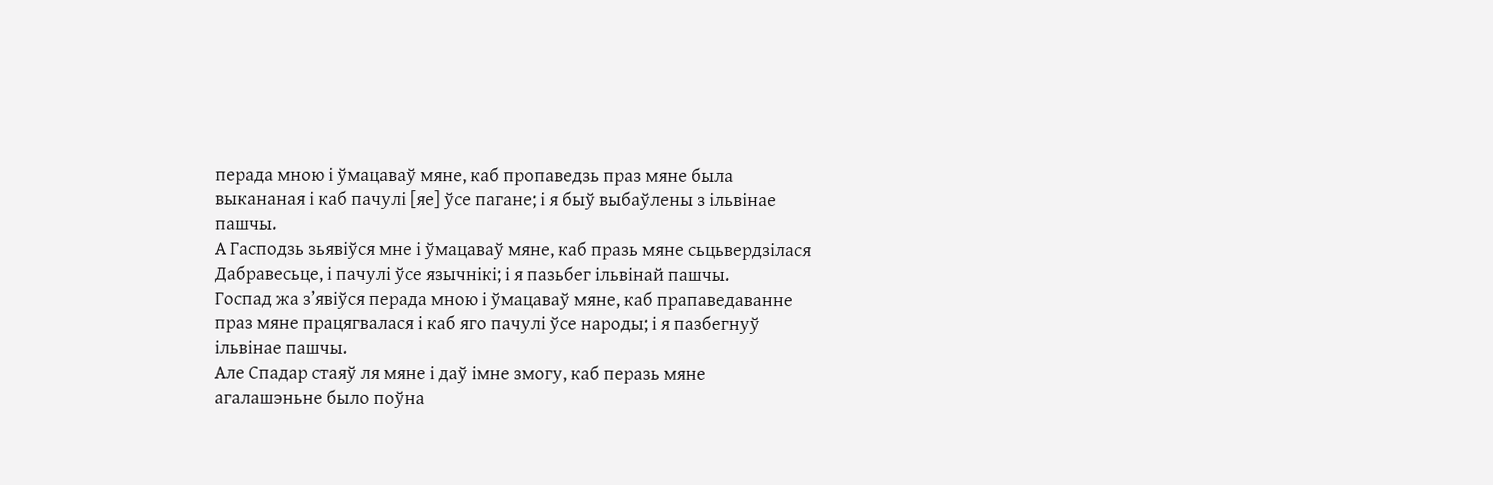перада мною і ўмацаваў мяне, каб пропаведзь праз мяне была выкананая і каб пачулі [яе] ўсе пагане; і я быў выбаўлены з ільвінае пашчы.
А Гасподзь зьявіўся мне і ўмацаваў мяне, каб празь мяне сьцьвердзілася Дабравесьце, і пачулі ўсе язычнікі; і я пазьбег ільвінай пашчы.
Госпад жа з’явіўся перада мною і ўмацаваў мяне, каб прапаведаванне праз мяне працягвалася і каб яго пачулі ўсе народы; і я пазбегнуў ільвінае пашчы.
Але Спадар стаяў ля мяне і даў імне змогу, каб перазь мяне агалашэньне было поўна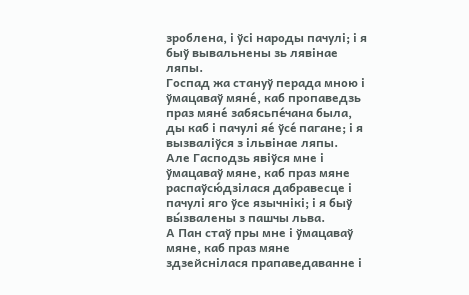зроблена, і ўсі народы пачулі; і я быў вывальнены зь лявінае ляпы.
Госпад жа стануў перада мною і ўмацаваў мяне́, каб пропаведзь праз мяне́ забясьпе́чана была, ды каб і пачулі яе́ ўсе́ пагане; і я вызваліўся з ільвінае ляпы.
Але Гасподзь явіўся мне і ўмацаваў мяне, каб праз мяне распаўсю́дзілася дабравесце і пачулі яго ўсе язычнікі; і я быў вы́звалены з пашчы льва.
А Пан стаў пры мне і ўмацаваў мяне, каб праз мяне здзейснілася прапаведаванне і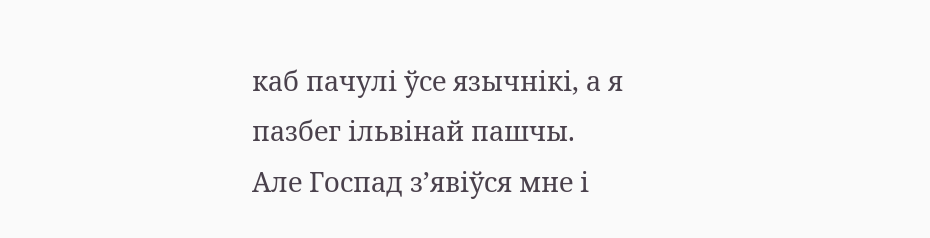каб пачулі ўсе язычнікі, а я пазбег ільвінай пашчы.
Але Госпад з’явіўся мне і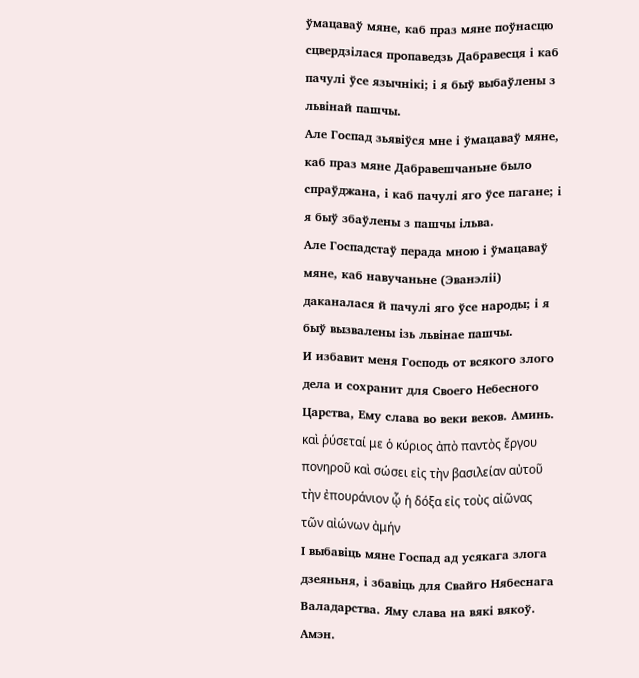ўмацаваў мяне, каб праз мяне поўнасцю сцвердзілася пропаведзь Дабравесця і каб пачулі ўсе язычнікі; і я быў выбаўлены з львінай пашчы.
Але Госпад зьявіўся мне і ўмацаваў мяне, каб праз мяне Дабравешчаньне было спраўджана, і каб пачулі яго ўсе пагане; і я быў збаўлены з пашчы ільва.
Але Госпадстаў перада мною і ўмацаваў мяне, каб навучаньне (Эванэліі) даканалася й пачулі яго ўсе народы; і я быў вызвалены ізь львінае пашчы.
И избавит меня Господь от всякого злого дела и сохранит для Своего Небесного Царства, Ему слава во веки веков. Аминь.
καὶ ῥύσεταί με ὁ κύριος ἀπὸ παντὸς ἔργου πονηροῦ καὶ σώσει εἰς τὴν βασιλείαν αὐτοῦ τὴν ἐπουράνιον ᾧ ἡ δόξα εἰς τοὺς αἰῶνας τῶν αἰώνων ἀμήν
І выбавіць мяне Госпад ад усякага злога дзеяньня, і збавіць для Свайго Нябеснага Валадарства. Яму слава на вякі вякоў. Амэн.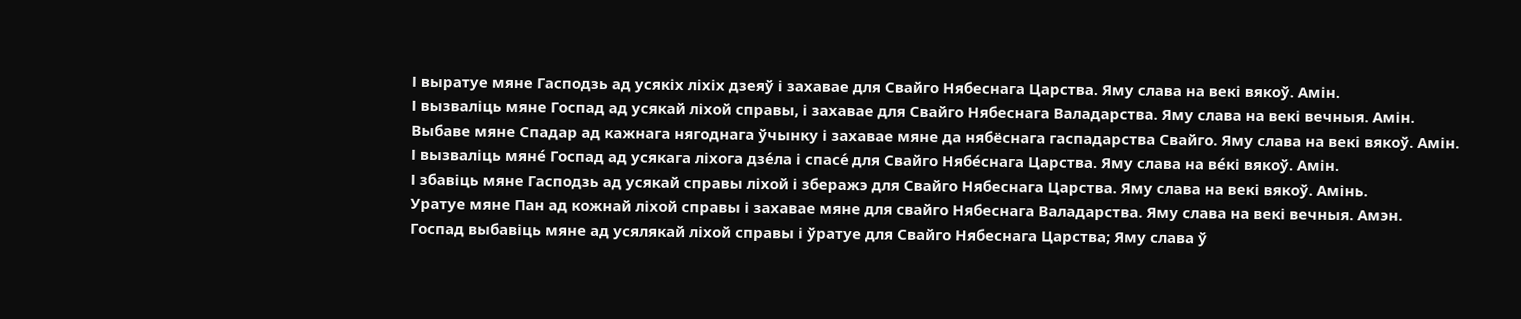І выратуе мяне Гасподзь ад усякіх ліхіх дзеяў і захавае для Свайго Нябеснага Царства. Яму слава на векі вякоў. Амін.
І вызваліць мяне Госпад ад усякай ліхой справы, і захавае для Свайго Нябеснага Валадарства. Яму слава на векі вечныя. Амін.
Выбаве мяне Спадар ад кажнага нягоднага ўчынку і захавае мяне да нябёснага гаспадарства Свайго. Яму слава на векі вякоў. Амін.
І вызваліць мяне́ Госпад ад усякага ліхога дзе́ла і спасе́ для Свайго Нябе́снага Царства. Яму слава на ве́кі вякоў. Амін.
І збавіць мяне Гасподзь ад усякай справы ліхой і зберажэ для Свайго Нябеснага Царства. Яму слава на векі вякоў. Амінь.
Уратуе мяне Пан ад кожнай ліхой справы і захавае мяне для свайго Нябеснага Валадарства. Яму слава на векі вечныя. Амэн.
Госпад выбавіць мяне ад усялякай ліхой справы і ўратуе для Свайго Нябеснага Царства; Яму слава ў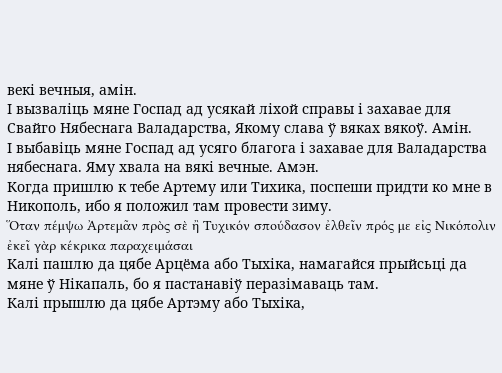векі вечныя, амін.
І вызваліць мяне Госпад ад усякай ліхой справы і захавае для Свайго Нябеснага Валадарства, Якому слава ў вяках вякоў. Амін.
І выбавіць мяне Госпад ад усяго благога і захавае для Валадарства нябеснага. Яму хвала на вякі вечные. Амэн.
Когда пришлю к тебе Артему или Тихика, поспеши придти ко мне в Никополь, ибо я положил там провести зиму.
Ὅταν πέμψω Ἀρτεμᾶν πρὸς σὲ ἢ Τυχικόν σπούδασον ἐλθεῖν πρός με εἰς Νικόπολιν ἐκεῖ γὰρ κέκρικα παραχειμάσαι
Калі пашлю да цябе Арцёма або Тыхіка, намагайся прыйсьці да мяне ў Нікапаль, бо я пастанавіў перазімаваць там.
Калі прышлю да цябе Артэму або Тыхіка,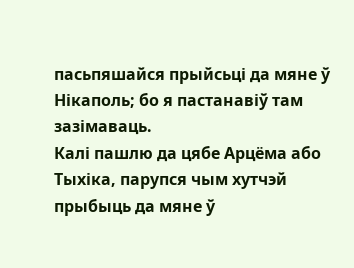пасьпяшайся прыйсьці да мяне ў Нікаполь; бо я пастанавіў там зазімаваць.
Калі пашлю да цябе Арцёма або Тыхіка, парупся чым хутчэй прыбыць да мяне ў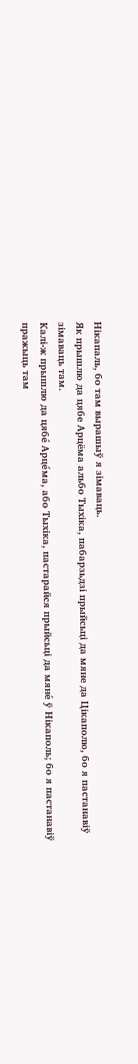Нікапаль, бо там вырашыў я зімаваць.
Як прышлю да цябе Арцёма альбо Тыхіка, пабарзьдзі прыйсьці да мяне да Цікаполю, бо я пастанавіў зімаваць там.
Калі-ж прышлю да цябе́ Арце́ма, або Тыхіка, пастарайся прыйсьці да мяне́ ў Нікаполь; бо я пастанавіў пражыць там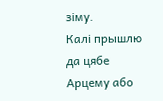зіму.
Калі прышлю да цябе Арцему або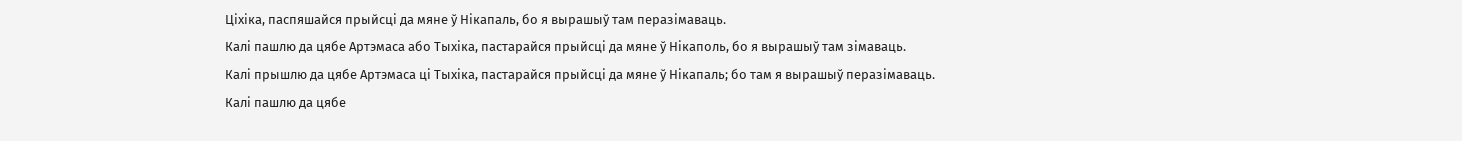Ціхіка, паспяшайся прыйсці да мяне ў Нікапаль, бо я вырашыў там перазімаваць.
Калі пашлю да цябе Артэмаса або Тыхіка, пастарайся прыйсці да мяне ў Нікаполь, бо я вырашыў там зімаваць.
Калі прышлю да цябе Артэмаса ці Тыхіка, пастарайся прыйсці да мяне ў Нікапаль; бо там я вырашыў перазімаваць.
Калі пашлю да цябе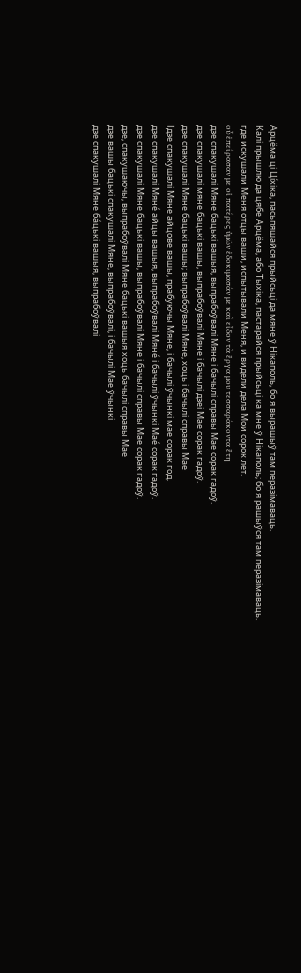Арцёма ці Цíхіка, пасьпяшайся прыйсьці да мяне ў Нікаполь, бо я вырашыў там перазімаваць.
Калі прышлю да цябе Арцёма, або Тыхіка, пастарайся прыйсьці ка мне ў Нікаполь; бо я рашыўся там перазімаваць.
где искушали Меня отцы ваши, испытывали Меня, и видели дела Мои сорок лет.
οὗ ἐπείρασαν με οἱ πατέρες ὑμῶν ἐδοκιμασάν με καὶ εἶδον τὰ ἔργα μου τεσσαράκοντα ἔτη
дзе спакушалі Мяне бацькі вашыя, выпрабоўвалі Мяне і бачылі справы Мае сорак гадоў.
дзе спакушалі мяне бацькі вашы, выпрабоўвалі Мяне і бачылі дзеі Мае сорак гадоў.
дзе спакушалі Мяне бацькі вашы; выпрабоўвалі Мяне, хоць і бачылі справы Мае
Ідзе спакушалі Мяне айцове вашы, прабуючы Мяне, і бачылі ўчынкі мае сорак год.
дзе спакушалі Мяне́ айцы вашыя, выпрабоўвалі Мяне́ і бачылі ўчынкі Мае́ сорак гадоў.
дзе спакушалі Мяне бацькі вашы, выпрабоўвалі Мяне і бачылі справы Мае сорак гадоў.
дзе, спакушаючы, выпрабоўвалі Мяне бацькі вашыя хоць бачылі справы Мае
дзе вашы бацькі спакушалі Мяне, выпрабоўвалі, і бачылі Мае ўчынкі
дзе спакушалі Мяне ба́цькі вашыя, выпрабоўвалі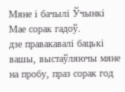Мяне і бачылі Ўчынкі Мае сорак гадоў.
дзе правакавалі бацькі вашы, выстаўляючы мяне на пробу, праз сорак год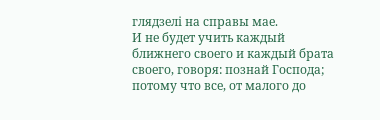глядзелі на справы мае.
И не будет учить каждый ближнего своего и каждый брата своего, говоря: познай Господа; потому что все, от малого до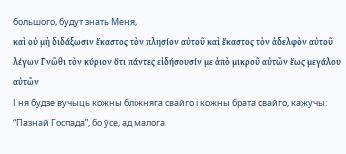большого, будут знать Меня,
καὶ οὐ μὴ διδάξωσιν ἕκαστος τὸν πλησίον αὐτοῦ καὶ ἕκαστος τὸν ἀδελφὸν αὐτοῦ λέγων Γνῶθι τὸν κύριον ὅτι πάντες εἰδήσουσίν με ἀπὸ μικροῦ αὐτῶν ἕως μεγάλου αὐτῶν
І ня будзе вучыць кожны бліжняга свайго і кожны брата свайго, кажучы: “Пазнай Госпада”, бо ўсе, ад малога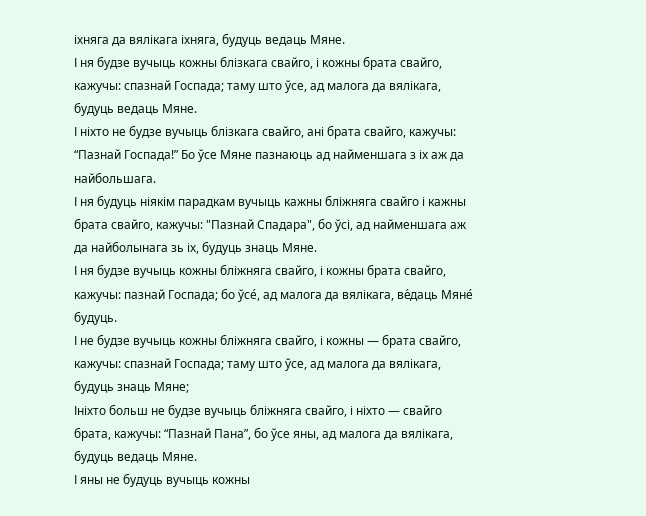іхняга да вялікага іхняга, будуць ведаць Мяне.
І ня будзе вучыць кожны блізкага свайго, і кожны брата свайго, кажучы: спазнай Госпада; таму што ўсе, ад малога да вялікага, будуць ведаць Мяне.
І ніхто не будзе вучыць блізкага свайго, ані брата свайго, кажучы: “Пазнай Госпада!” Бо ўсе Мяне пазнаюць ад найменшага з іх аж да найбольшага.
І ня будуць ніякім парадкам вучыць кажны бліжняга свайго і кажны брата свайго, кажучы: "Пазнай Спадара", бо ўсі, ад найменшага аж да найболынага зь іх, будуць знаць Мяне.
І ня будзе вучыць кожны бліжняга свайго, і кожны брата свайго, кажучы: пазнай Госпада; бо ўсе́, ад малога да вялікага, ве́даць Мяне́ будуць.
І не будзе вучыць кожны бліжняга свайго, і кожны — брата свайго, кажучы: спазнай Госпада; таму што ўсе, ад малога да вялікага, будуць знаць Мяне;
Ініхто больш не будзе вучыць бліжняга свайго, і ніхто — свайго брата, кажучы: “Пазнай Пана”, бо ўсе яны, ад малога да вялікага, будуць ведаць Мяне.
І яны не будуць вучыць кожны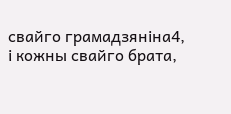свайго грамадзяніна4, і кожны свайго брата,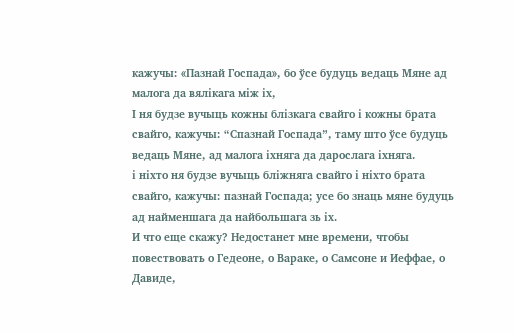кажучы: «Пазнай Госпада», бо ўсе будуць ведаць Мяне ад малога да вялікага між іх,
І ня будзе вучыць кожны блізкага свайго і кожны брата свайго, кажучы: “Спазнай Госпада”, таму што ўсе будуць ведаць Мяне, ад малога іхняга да дарослага іхняга.
і ніхто ня будзе вучыць бліжняга свайго і ніхто брата свайго, кажучы: пазнай Госпада; усе бо знаць мяне будуць ад найменшага да найбольшага зь іх.
И что еще скажу? Недостанет мне времени, чтобы повествовать о Гедеоне, о Вараке, о Самсоне и Иеффае, о Давиде,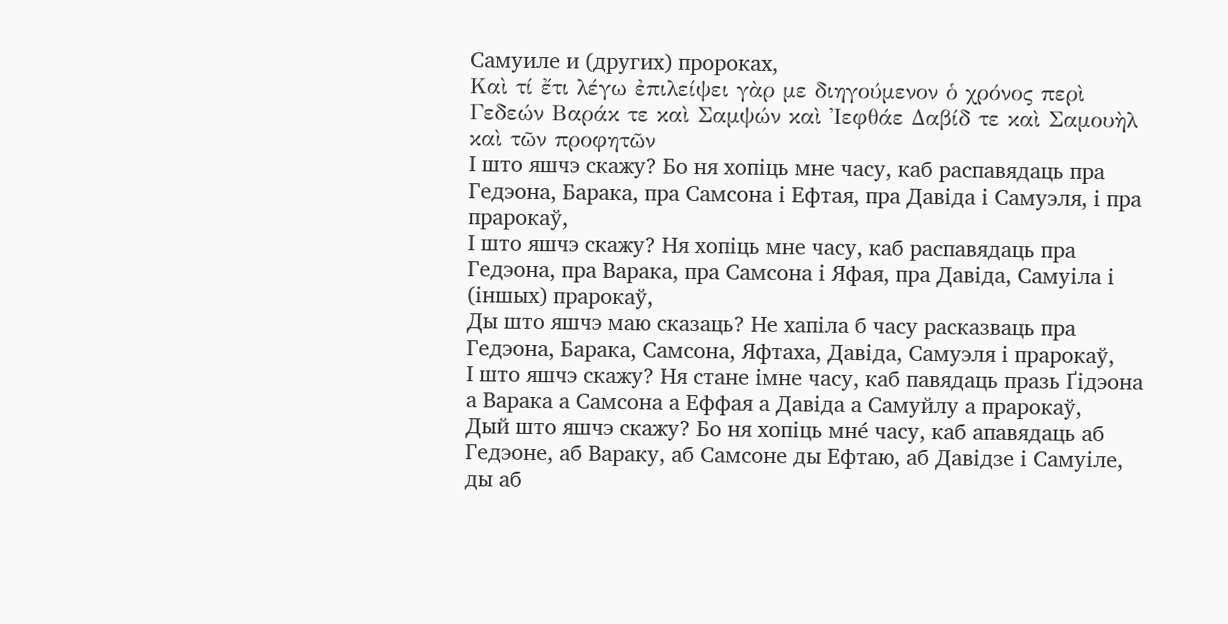Самуиле и (других) пророках,
Καὶ τί ἔτι λέγω ἐπιλείψει γὰρ με διηγούμενον ὁ χρόνος περὶ Γεδεών Βαράκ τε καὶ Σαμψών καὶ Ἰεφθάε Δαβίδ τε καὶ Σαμουὴλ καὶ τῶν προφητῶν
І што яшчэ скажу? Бо ня хопіць мне часу, каб распавядаць пра Гедэона, Барака, пра Самсона і Ефтая, пра Давіда і Самуэля, і пра прарокаў,
І што яшчэ скажу? Ня хопіць мне часу, каб распавядаць пра Гедэона, пра Варака, пра Самсона і Яфая, пра Давіда, Самуіла і (іншых) прарокаў,
Ды што яшчэ маю сказаць? Не хапіла б часу расказваць пра Гедэона, Барака, Самсона, Яфтаха, Давіда, Самуэля і прарокаў,
І што яшчэ скажу? Ня стане імне часу, каб павядаць празь Ґідэона а Варака а Самсона а Еффая а Давіда а Самуйлу а прарокаў,
Дый што яшчэ скажу? Бо ня хопіць мне́ часу, каб апавядаць аб Гедэоне, аб Вараку, аб Самсоне ды Ефтаю, аб Давідзе і Самуіле, ды аб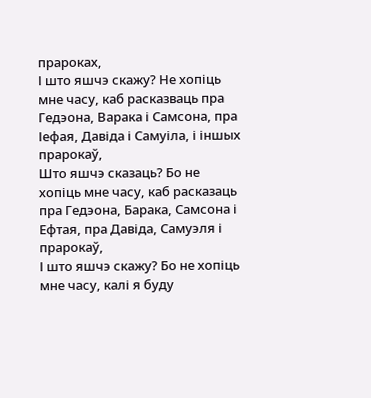прароках,
І што яшчэ скажу? Не хопіць мне часу, каб расказваць пра Гедэона, Варака і Самсона, пра Іефая, Давіда і Самуіла, і іншых прарокаў,
Што яшчэ сказаць? Бо не хопіць мне часу, каб расказаць пра Гедэона, Барака, Самсона і Ефтая, пра Давіда, Самуэля і прарокаў,
І што яшчэ скажу? Бо не хопіць мне часу, калі я буду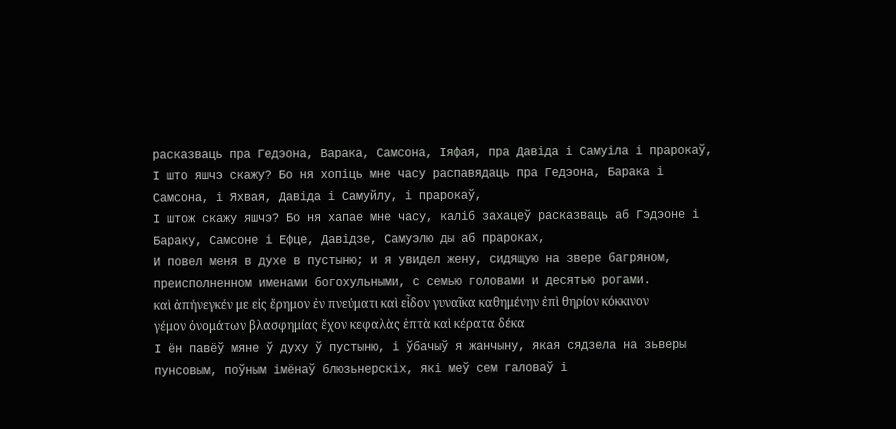расказваць пра Гедэона, Варака, Самсона, Іяфая, пра Давіда і Самуіла і прарокаў,
І што яшчэ скажу? Бо ня хопіць мне часу распавядаць пра Гедэона, Барака і Самсона, і Яхвая, Давіда і Самуйлу, і прарокаў,
І штож скажу яшчэ? Бо ня хапае мне часу, каліб захацеў расказваць аб Гэдэоне і Бараку, Самсоне і Ефце, Давідзе, Самуэлю ды аб прароках,
И повел меня в духе в пустыню; и я увидел жену, сидящую на звере багряном, преисполненном именами богохульными, с семью головами и десятью рогами.
καὶ ἀπήνεγκέν με εἰς ἔρημον ἐν πνεύματι καὶ εἶδον γυναῖκα καθημένην ἐπὶ θηρίον κόκκινον γέμον ὀνομάτων βλασφημίας ἔχον κεφαλὰς ἑπτὰ καὶ κέρατα δέκα
І ён павёў мяне ў духу ў пустыню, і ўбачыў я жанчыну, якая сядзела на зьверы пунсовым, поўным імёнаў блюзьнерскіх, які меў сем галоваў і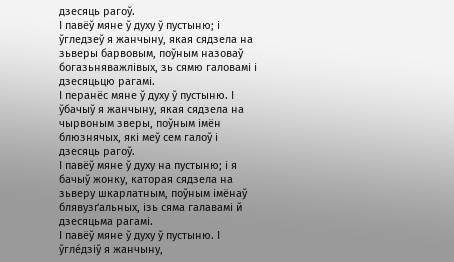дзесяць рагоў.
І павёў мяне ў духу ў пустыню; і ўгледзеў я жанчыну, якая сядзела на зьверы барвовым, поўным назоваў богазьняважлівых, зь сямю галовамі і дзесяцьцю рагамі.
І перанёс мяне ў духу ў пустыню. І ўбачыў я жанчыну, якая сядзела на чырвоным зверы, поўным імён блюзнячых, які меў сем галоў і дзесяць рагоў.
І павёў мяне ў духу на пустыню; і я бачыў жонку, каторая сядзела на зьверу шкарлатным, поўным імёнаў блявузґальных, ізь сяма галавамі й дзесяцьма рагамі.
І павёў мяне ў духу ў пустыню. І ўгле́дзіў я жанчыну,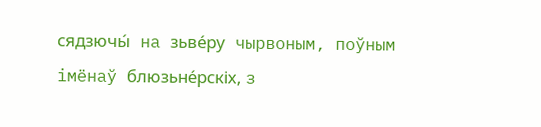сядзючы́ на зьве́ру чырвоным, поўным імёнаў блюзьне́рскіх, з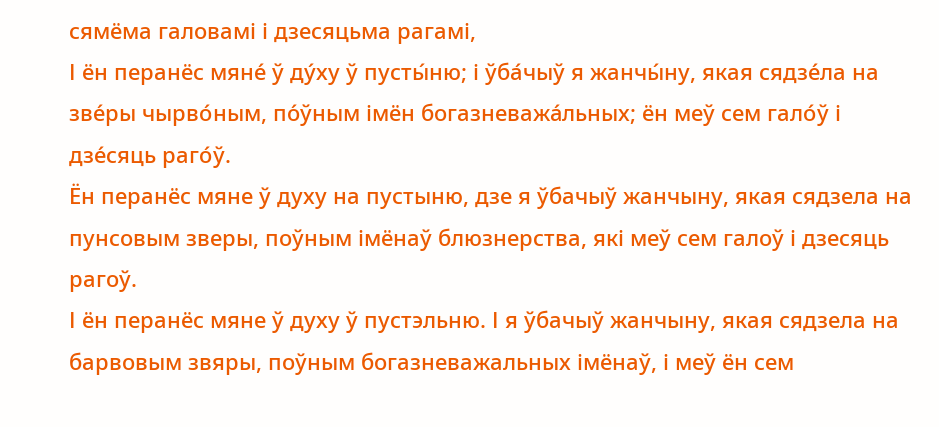сямёма галовамі і дзесяцьма рагамі,
І ён перанёс мяне́ ў ду́ху ў пусты́ню; і ўба́чыў я жанчы́ну, якая сядзе́ла на зве́ры чырво́ным, по́ўным імён богазневажа́льных; ён меў сем гало́ў і дзе́сяць раго́ў.
Ён перанёс мяне ў духу на пустыню, дзе я ўбачыў жанчыну, якая сядзела на пунсовым зверы, поўным імёнаў блюзнерства, які меў сем галоў і дзесяць рагоў.
І ён перанёс мяне ў духу ў пустэльню. І я ўбачыў жанчыну, якая сядзела на барвовым звяры, поўным богазневажальных імёнаў, і меў ён сем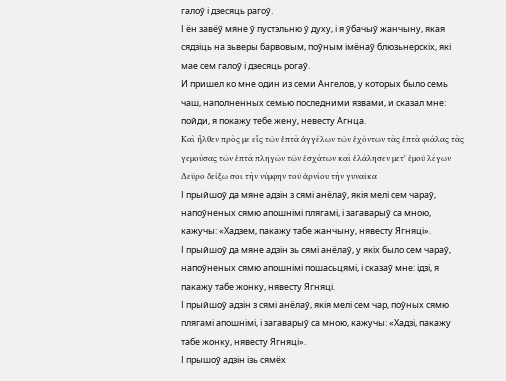галоў і дзесяць рагоў.
І ён завёў мяне ў пустэльню ў духу, і я ўбачыў жанчыну, якая сядзіць на зьверы барвовым, поўным імёнаў блюзьнерскіх, які мае сем галоў і дзесяць рогаў.
И пришел ко мне один из семи Ангелов, у которых было семь чаш, наполненных семью последними язвами, и сказал мне: пойди, я покажу тебе жену, невесту Агнца.
Καὶ ἦλθεν πρὸς με εἷς τῶν ἑπτὰ ἀγγέλων τῶν ἐχόντων τὰς ἑπτὰ φιάλας τὰς γεμούσας τῶν ἑπτὰ πληγῶν τῶν ἐσχάτων καὶ ἐλάλησεν μετ' ἐμοῦ λέγων Δεῦρο δείξω σοι τὴν νύμφην τοῦ ἀρνίου τὴν γυναῖκα
І прыйшоў да мяне адзін з сямі анёлаў, якія мелі сем чараў, напоўненых сямю апошнімі плягамі, і загаварыў са мною, кажучы: «Хадзем, пакажу табе жанчыну, нявесту Ягняці».
І прыйшоў да мяне адзін зь сямі анёлаў, у якіх было сем чараў, напоўненых сямю апошнімі пошасьцямі, і сказаў мне: ідзі, я пакажу табе жонку, нявесту Ягняці.
І прыйшоў адзін з сямі анёлаў, якія мелі сем чар, поўных сямю плягамі апошнімі, і загаварыў са мною, кажучы: «Хадзі, пакажу табе жонку, нявесту Ягняці».
І прышоў адзін ізь сямёх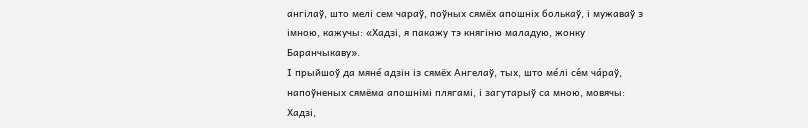ангілаў, што мелі сем чараў, поўных сямёх апошніх болькаў, і мужаваў з імною, кажучы: «Хадзі, я пакажу тэ княгіню маладую, жонку Баранчыкаву».
І прыйшоў да мяне́ адзін із сямёх Ангелаў, тых, што ме́лі се́м ча́раў, напоўненых сямёма апошнімі плягамі, і загутарыў са мною, мовячы: Хадзі,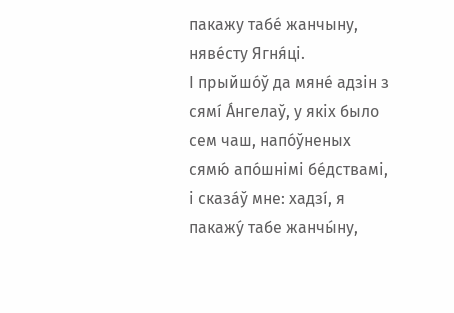пакажу табе́ жанчыну, няве́сту Ягня́ці.
І прыйшо́ў да мяне́ адзін з сямí А́нгелаў, у якіх было сем чаш, напо́ўненых сямю́ апо́шнімі бе́дствамі, і сказа́ў мне: хадзí, я пакажу́ табе жанчы́ну,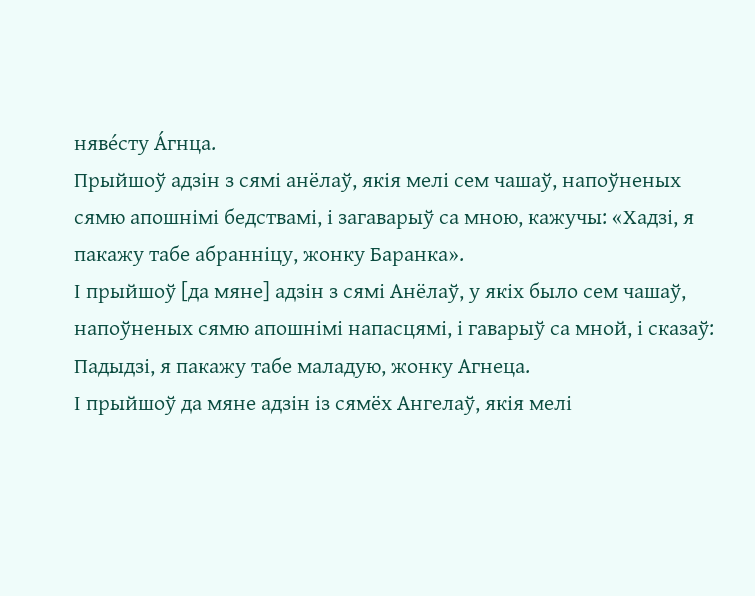няве́сту А́гнца.
Прыйшоў адзін з сямі анёлаў, якія мелі сем чашаў, напоўненых сямю апошнімі бедствамі, і загаварыў са мною, кажучы: «Хадзі, я пакажу табе абранніцу, жонку Баранка».
І прыйшоў [да мяне] адзін з сямі Анёлаў, у якіх было сем чашаў, напоўненых сямю апошнімі напасцямі, і гаварыў са мной, і сказаў: Падыдзі, я пакажу табе маладую, жонку Агнеца.
І прыйшоў да мяне адзін із сямёх Ангелаў, якія мелі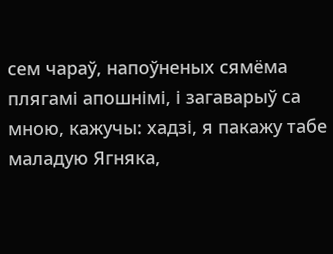сем чараў, напоўненых сямёма плягамі апошнімі, і загаварыў са мною, кажучы: хадзі, я пакажу табе маладую Ягняка,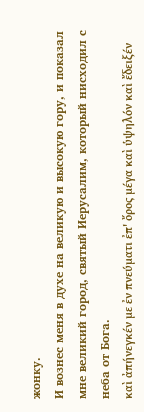жонку.
И вознес меня в духе на великую и высокую гору, и показал мне великий город, святый Иерусалим, который нисходил с неба от Бога.
καὶ ἀπήνεγκέν με ἐν πνεύματι ἐπ' ὄρος μέγα καὶ ὑψηλόν καὶ ἔδειξέν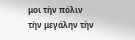μοι τὴν πόλιν τὴν μεγάλην τὴν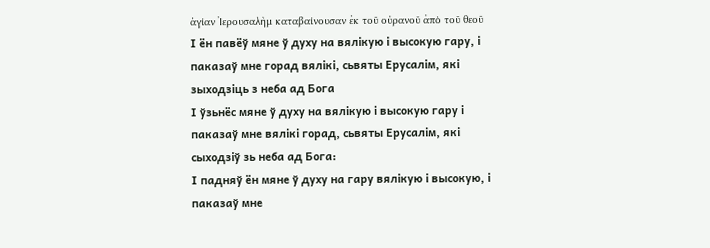ἁγίαν Ἰερουσαλὴμ καταβαίνουσαν ἐκ τοῦ οὐρανοῦ ἀπὸ τοῦ θεοῦ
І ён павёў мяне ў духу на вялікую і высокую гару, і паказаў мне горад вялікі, сьвяты Ерусалім, які зыходзіць з неба ад Бога
І ўзьнёс мяне ў духу на вялікую і высокую гару і паказаў мне вялікі горад, сьвяты Ерусалім, які сыходзіў зь неба ад Бога:
І падняў ён мяне ў духу на гару вялікую і высокую, і паказаў мне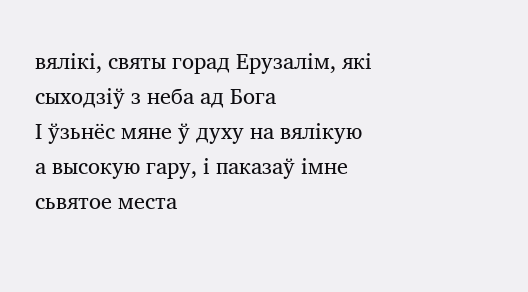вялікі, святы горад Ерузалім, які сыходзіў з неба ад Бога
І ўзьнёс мяне ў духу на вялікую а высокую гару, і паказаў імне сьвятое места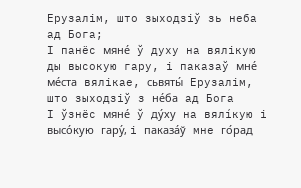Ерузалім, што зыходзіў зь неба ад Бога;
І панёс мяне́ ў духу на вялікую ды высокую гару, і паказаў мне́ ме́ста вялікае, сьвяты́ Ерузалім, што зыходзіў з не́ба ад Бога
І ўзнёс мяне́ ў ду́ху на вялíкую і высо́кую гару́, і паказа́ў мне го́рад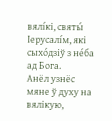вялíкі, святы́ Іерусалíм, які сыхо́дзіў з не́ба ад Бога.
Анёл узнёс мяне ў духу на вялікую,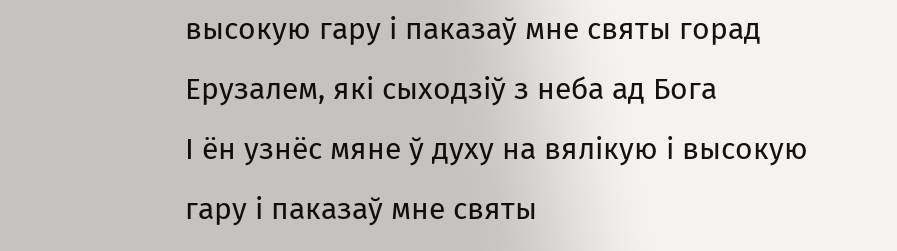высокую гару і паказаў мне святы горад Ерузалем, які сыходзіў з неба ад Бога
І ён узнёс мяне ў духу на вялікую і высокую гару і паказаў мне святы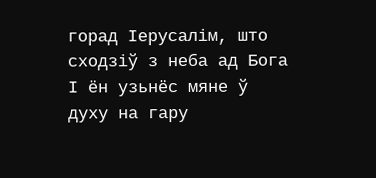горад Іерусалім, што сходзіў з неба ад Бога
І ён узьнёс мяне ў духу на гару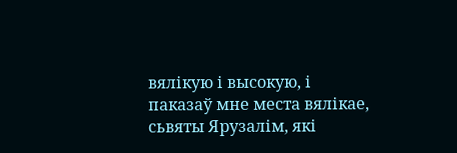вялікую і высокую, і паказаў мне места вялікае, сьвяты Ярузалім, які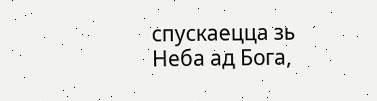спускаецца зь Неба ад Бога,